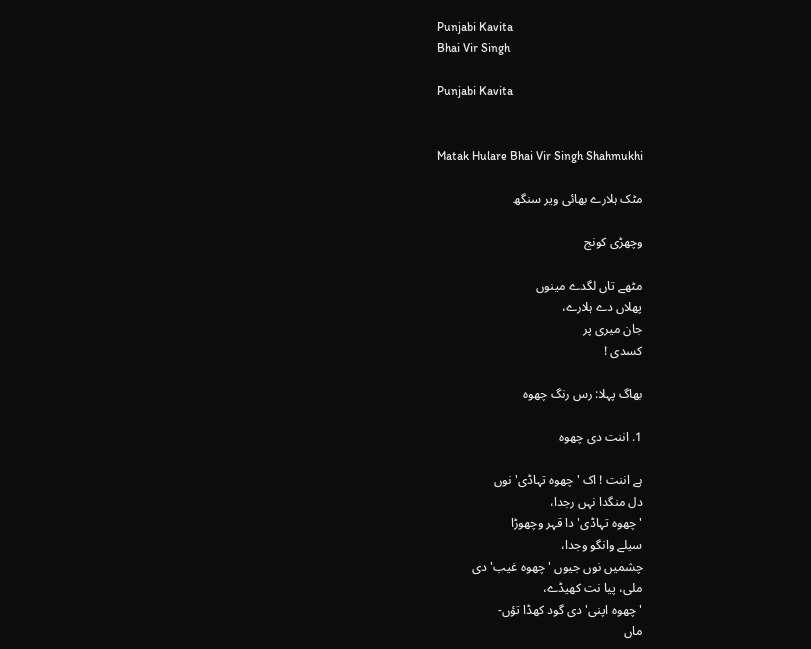Punjabi Kavita
Bhai Vir Singh

Punjabi Kavita


Matak Hulare Bhai Vir Singh Shahmukhi

مٹک ہلارے بھائی ویر سنگھ

وچھڑی کونج

مٹھے تاں لگدے مینوں
پھلاں دے ہلارے،
جان میری پر
کسدی !

بھاگ پہلا: رس رنگ چھوہ

1. اننت دی چھوہ

ہے اننت ! اک 'چھوہ تہاڈی' نوں
دل منگدا نہں رجدا،
'چھوہ تہاڈی' دا قہر وچھوڑا
سیلے وانگو وجدا،
چشمیں نوں جیوں 'چھوہ غیب' دی
ملی، پیا نت کھیڈے،
'چھوہ اپنی' دی گود کھڈا تؤں-
ماں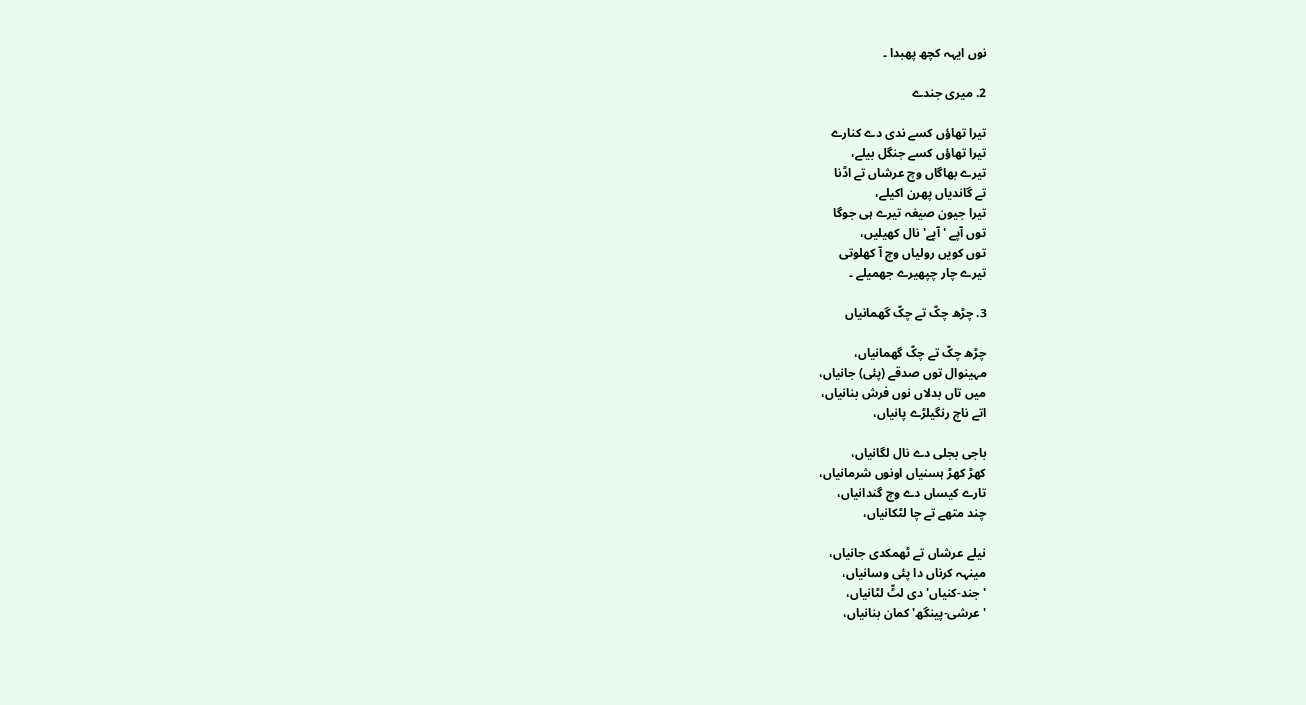نوں ایہہ کچھ پھبدا ۔

2. میری جندے

تیرا تھاؤں کسے ندی دے کنارے
تیرا تھاؤں کسے جنگل بیلے،
تیرے بھاگاں وچ عرشاں تے اڈنا
تے گاندیاں پھرن اکیلے،
تیرا جیون صیغہ تیرے ہی جوگا
توں آپے 'آپے' نال کھیلیں،
توں کویں رولیاں وچ آ کھلوتی
تیرے چار چپھیرے جھمیلے ۔

3. چڑھ چکّ تے چکّ گھمانیاں

چڑھ چکّ تے چکّ گھمانیاں،
مہینوال توں صدقے (پئی) جانیاں،
میں تاں بدلاں نوں فرش بنانیاں،
اتے ناچ رنگیلڑے پانیاں،

باجی بجلی دے نال لگانیاں،
کھڑ کھڑ ہسنیاں اونوں شرمانیاں،
تارے کیساں دے وچ گندانیاں،
چند متھے تے چا لٹکانیاں،

نیلے عرشاں تے ٹھمکدی جانیاں،
مینہہ کرناں دا پئی وسانیاں،
'جند-کنیاں' دی لٹّ لٹانیاں،
'عرشی-پینگھ' کمان بنانیاں،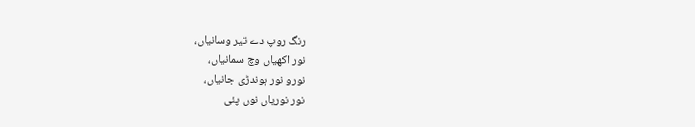رنگ روپ دے تیر وسانیاں،
نور اکھیاں وچ سمانیاں،
نورو نور ہوندڑی جانیاں،
نور نوریاں نوں پئی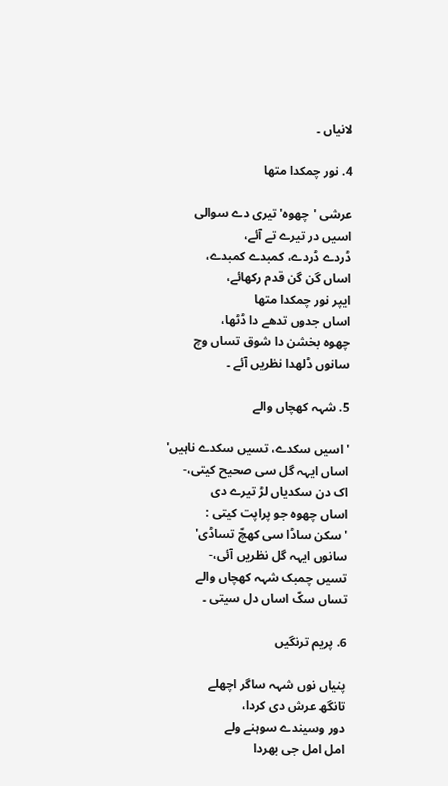لانیاں ۔

4. نور چمکدا متھا

عرشی 'چھوہ' تیری دے سوالی
اسیں در تیرے تے آئے،
ڈردے ڈردے، کمبدے کمبدے،
اساں گن گن قدم رکھائے،
ایپر نور چمکدا متھا
اساں جدوں تدھے دا ڈٹھا،
چھوہ بخشن دا شوق تساں وچ
سانوں ڈلھدا نظریں آئے ۔

5. شہہ کھچاں والے

'اسیں سکدے، تسیں سکدے ناہیں'
اساں ایہہ گل سی صحیح کیتی،-
اک دن سکدیاں لڑ تیرے دی
اساں چھوہ جو پراپت کیتی :
'سکن ساڈا سی کھچّ تساڈی'
سانوں ایہہ گل نظریں آئی،-
تسیں چمبک شہہ کھچاں والے
تساں سکّ اساں دل سیتی ۔

6. پریم ترنگیں

پنیاں نوں شہہ ساگر اچھلے
تانگھ عرش دی کردا،
دور وسیندے سوہنے ولے
امل امل جی بھردا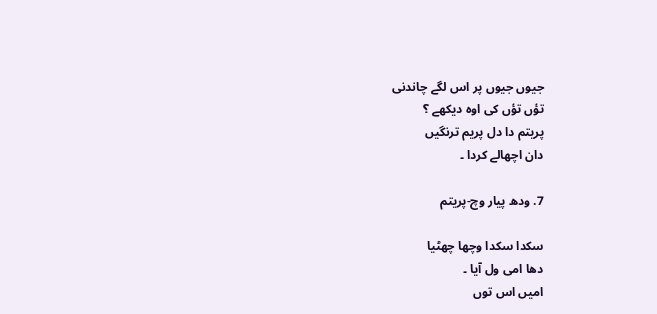جیوں جیوں پر اس لگے چاندنی
تؤں تؤں کی اوہ دیکھے ؟
پریتم دا دل پریم ترنگیں
دان اچھالے کردا ۔

7. ودھ پیار وچ-پریتم

سکدا سکدا وچھا چھٹیا
دھا امی ول آیا ۔
امیں اس توں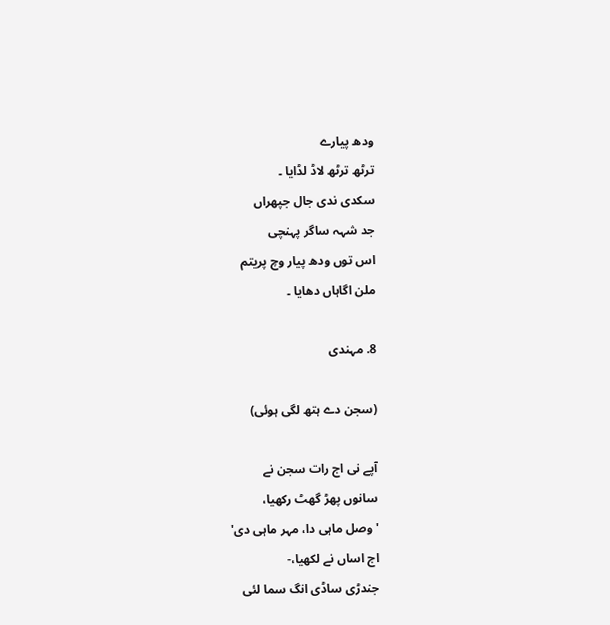ودھ پیارے
ترٹھ ترٹھ لاڈ لڈایا ۔
سکدی ندی جال جپھراں
جد شہہ ساگر پہنچی
اس توں ودھ پیار وچ پریتم
ملن اگاہاں دھایا ۔

8. مہندی

(سجن دے ہتھ لگی ہوئی)

آپے نی اج رات سجن نے
سانوں پھڑ گھٹ رکھیا،
'وصل ماہی دا، مہر ماہی دی'
اج اساں نے لکھیا،-
جندڑی ساڈی انگ سما لئی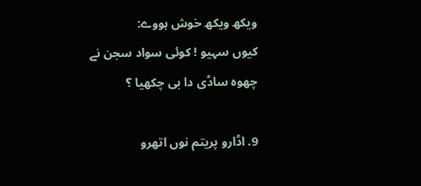ویکھ ویکھ خوش ہووے:
کیوں سہیو ! کوئی سواد سجن نے
چھوہ ساڈی دا بی چکھیا ؟

9. اڈارو پریتم نوں اتھرو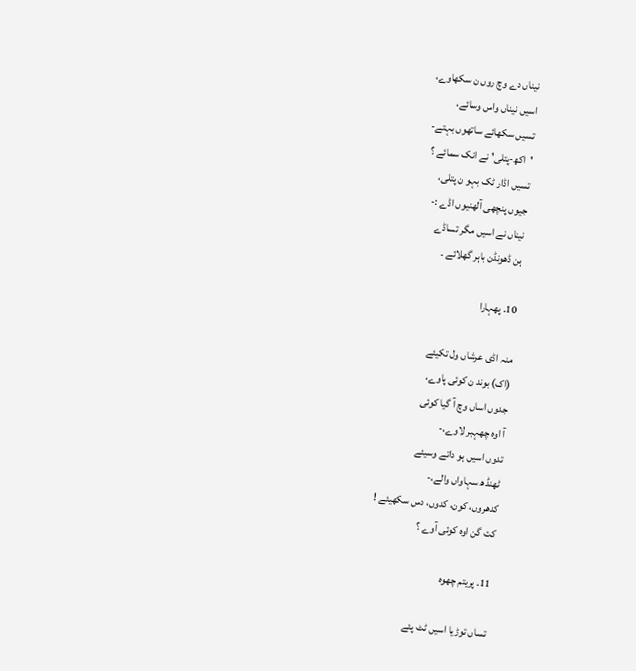نیناں دے وچ روں ن سکھاوے،
اسیں نیناں واس وسائے،
تسیں سکھائے ساتھوں بہتے-
'اکھ-پتلی' نے انک سمائے ؟
تسیں اڈار ٹک بہو ن پتلی،
جیوں پنچھی آلھنیوں اڈے :-
نیناں نے اسیں مگر تساڈے
ہن ڈھونڈن باہر گھلائے ۔

10. پھہارا

منہ اڈی عرشاں ول تکیئے
(اک) بوند ن کوئی پاوے،
جدوں اساں وچ آ گیا کوئی
آ اوہ چھہبر لاوے،-
تدوں اسیں ہو داتے وسیئے
ٹھنڈھ سہاواں والے،-
کدھروں، کون، کدوں، دس سکھیئے !
کت گن اوہ کوئی آوے ؟

11. پریتم چھوہ

تساں توڑیا اسیں ٹٹ پئے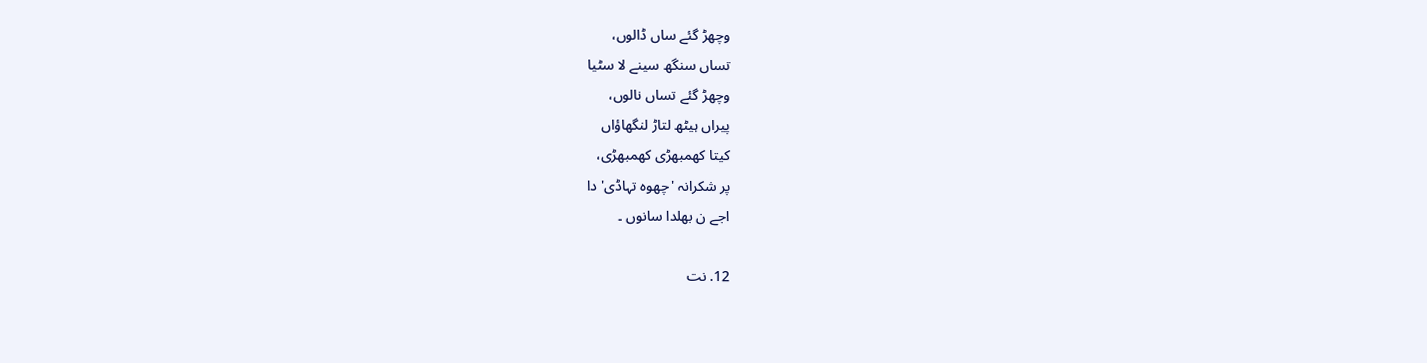وچھڑ گئے ساں ڈالوں،
تساں سنگھ سینے لا سٹیا
وچھڑ گئے تساں نالوں،
پیراں ہیٹھ لتاڑ لنگھاؤاں
کیتا کھمبھڑی کھمبھڑی،
پر شکرانہ 'چھوہ تہاڈی' دا
اجے ن بھلدا سانوں ۔

12. نت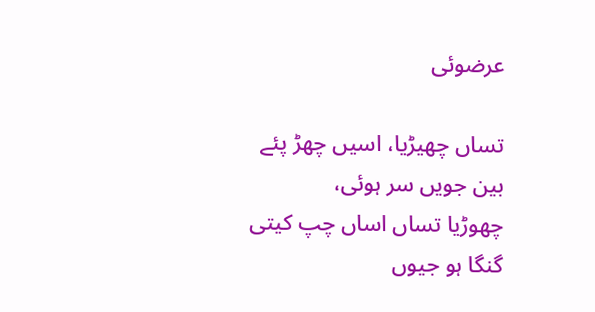عرضوئی

تساں چھیڑیا، اسیں چھڑ پئے
بین جویں سر ہوئی،
چھوڑیا تساں اساں چپ کیتی
گنگا ہو جیوں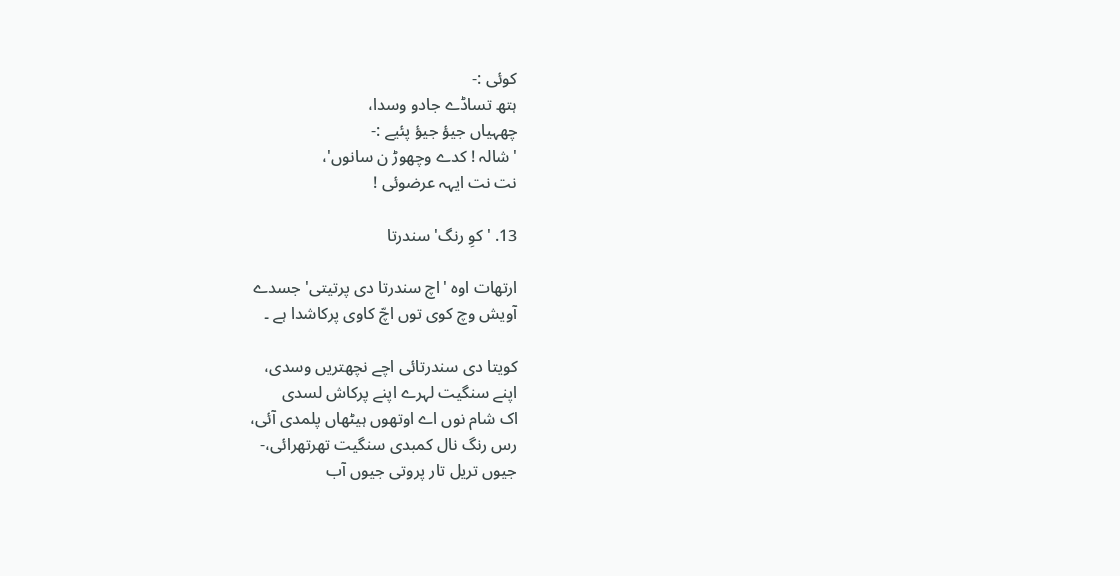کوئی :-
ہتھ تساڈے جادو وسدا،
چھہیاں جیؤ جیؤ پئیے :-
'شالہ ! کدے وچھوڑ ن سانوں'،
نت نت ایہہ عرضوئی !

13. 'کوِ رنگ' سندرتا

ارتھات اوہ 'اچ سندرتا دی پرتیتی' جسدے
آویش وچ کوی توں اچّ کاوی پرکاشدا ہے ۔

کویتا دی سندرتائی اچے نچھتریں وسدی،
اپنے سنگیت لہرے اپنے پرکاش لسدی
اک شام نوں اے اوتھوں ہیٹھاں پلمدی آئی،
رس رنگ نال کمبدی سنگیت تھرتھرائی،-
جیوں تریل تار پروتی جیوں آب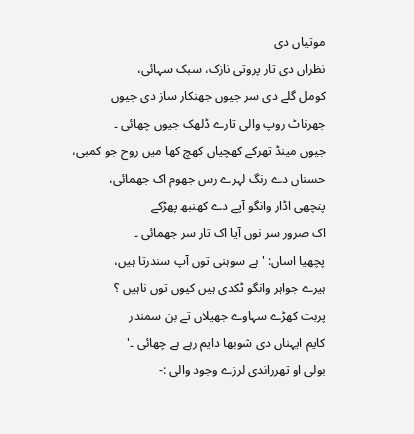موتیاں دی
نظراں دی تار پروتی نازک، سبک سہائی،
کومل گلے دی سر جیوں جھنکار ساز دی جیوں
جھرناٹ روپ والی تارے ڈلھک جیوں چھائی ۔
جیوں مینڈ تھرکے کھچیاں کھچ کھا میں روح جو کمبی،
حسناں دے رنگ لہرے رس جھوم اک جھمائی،
پنچھی اڈار وانگو آپے دے کھنبھ پھڑکے
اک صرور سر نوں آیا اک تار سر جھمائی ۔
پچھیا اساں: 'ہے سوہنی توں آپ سندرتا ہیں،
ہیرے جواہر وانگو ٹکدی ہیں کیوں توں ناہیں ؟
پربت کھڑے سہاوے جھیلاں تے بن سمندر
کایم ایہناں دی شوبھا دایم رہے ہے چھائی ۔'
بولی او تھرراندی لرزے وجود والی :-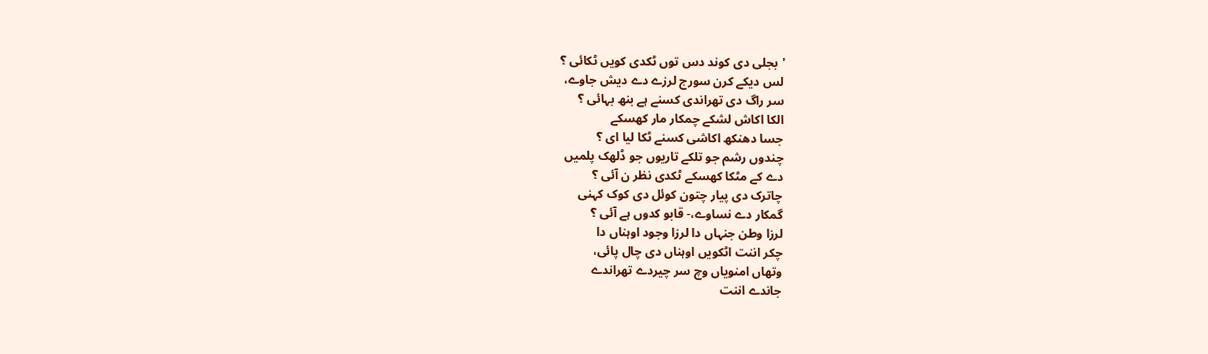'بجلی دی کوند دس توں ٹکدی کویں ٹکائی ؟
لس دیکے کرن سورج لرزے دے دیش جاوے،
سر راگ دی تھراندی کسنے ہے بنھ بہائی ؟
الکا اکاش لشکے چمکار مار کھسکے
جسا دھنکھ اکاشی کسنے ٹکا لیا ای ؟
چندوں رشم جو تلکے تاریوں جو ڈلھک پلمیں
دے کے مٹکا کھسکے ٹکدی نظر ن آئی ؟
چاترک دی پیار چتون کوئل دی کوک کہنی
گمکار دے نساوے،- قابو کدوں ہے آئی ؟
لرزا وطن جنہاں دا لرزا وجود اوہناں دا
چکر اننت اٹکویں اوہناں دی چال پائی،
وتھاں امنویاں وچ سر چیردے تھراندے
جاندے اننت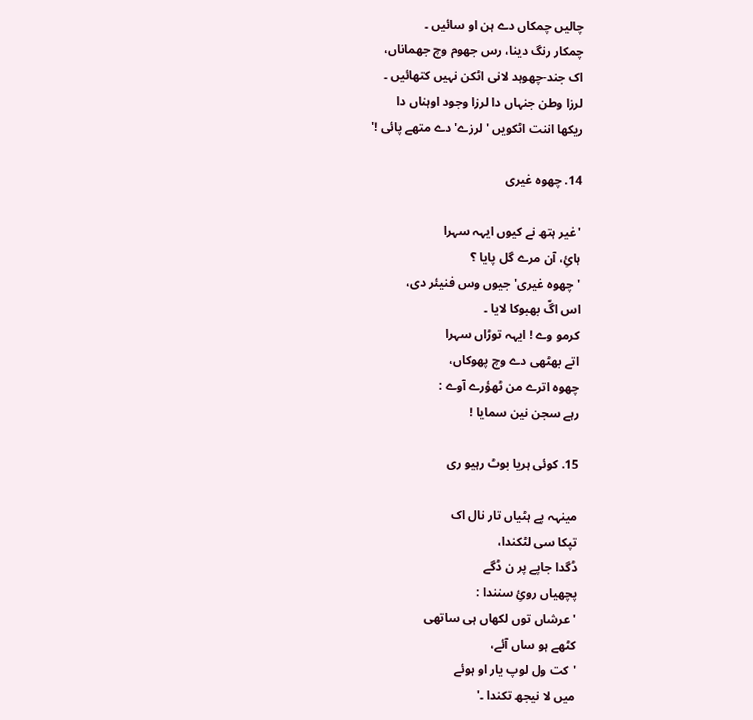چالیں چمکاں دے ہن او سائیں ۔
چمکار رنگ دینا، رس جھوم وچ جھماناں،
اک جند-چھوہد لانی اٹکن نہیں کتھائیں ۔
لرزا وطن جنہاں دا لرزا وجود اوہناں دا
ریکھا اننت اٹکویں 'لرزے' دے متھے پائی !'

14. چھوہ غیری

'غیر ہتھ نے کیوں ایہہ سہرا
ہائِ، آن مرے گل پایا ؟
'چھوہ غیری' جیوں وس فنیئر دی،
اس اگّ بھبوکا لایا ۔
کرمو وے ! ایہہ توڑاں سہرا
اتے بھٹھی دے وچ پھوکاں،
چھوہ اترے من ٹھؤرے آوے :
رہے سجن نین سمایا !

15. کوئی ہریا بوٹ رہیو ری

مینہہ پے ہٹیاں تار نال اک
تپکا سی لٹکندا،
ڈگدا جاپے پر ن ڈگے
پچھیاں روئِ سنندا :
'عرشاں توں لکھاں ہی ساتھی
کٹھے ہو ساں آئے،
'کت ول لوپ یار او ہوئے
میں لا نیجھ تکندا ۔'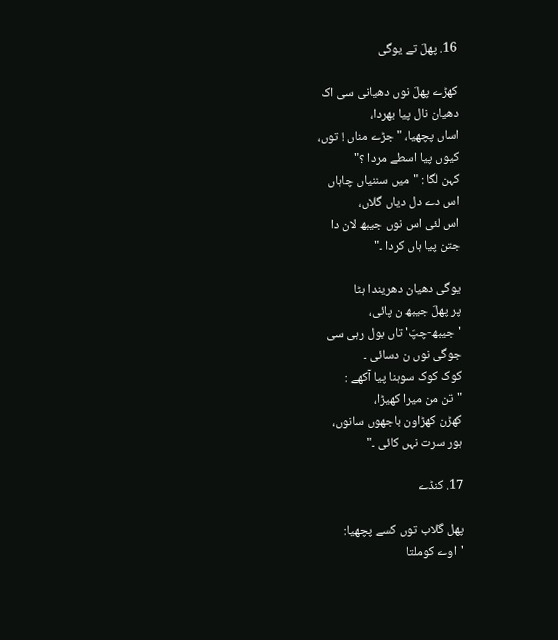16. پھلّ تے یوگی

کھڑے پھلّ نوں دھیانی سی اک
دھیان نال پیا بھردا،
اساں پچھیا، "جڑے مناں ! توں،
کیوں پیا اسطے مردا ؟"
کہن لگا : "میں سننیاں چاہاں
اس دے دل دیاں گلاں،
اس لئی اس نوں جیبھ لان دا
جتن پیا ہاں کردا ۔"

یوگی دھیان دھریندا ہٹا
پر پھلّ جیبھ ن پائی،
'جیبھ-چپّ' تاں بول رہی سی
جوگی نوں ن دسائی ۔
کوک کوک سوہنا پیا آکھے :
"تن من میرا کھیڑا،
کھڑن کھڑاون باجھوں سانوں،
ہور سرت نہں کائی ۔"

17. کنڈے

پھل گلاب توں کسے پچھیا:
'اوے کوملتا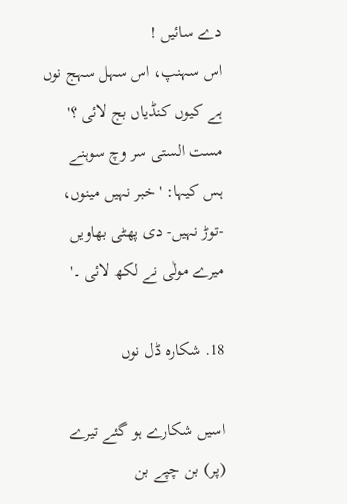دے سائیں !
اس سہنپ، اس سہل سہج نوں
ہے کیوں کنڈیاں بج لائی ؟'
مست الستی سر وچ سوہنے
ہس کیہا: 'خبر نہیں مینوں،
-توڑ نہیں- دی پھٹی بھاویں
میرے مولٰی نے لکھ لائی ۔'

18. شکارہ ڈل نوں

اسیں شکارے ہو گئے تیرے
(پر) بن چپے بن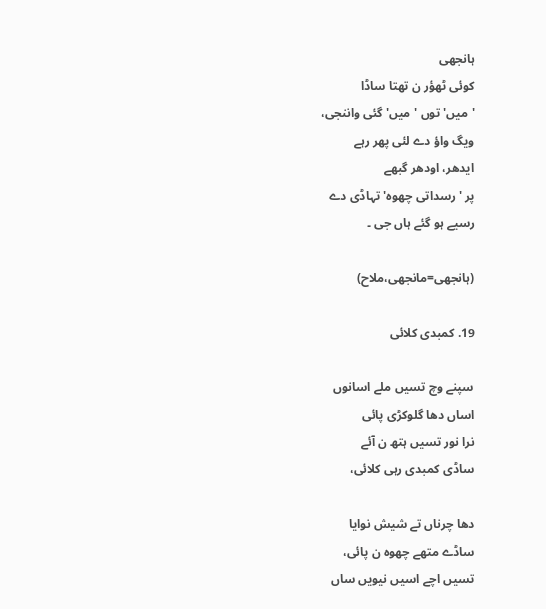ہانجھی
کوئی ٹھؤر ن تھتا ساڈا
'میں' توں 'میں' گئی واننجی،
ویگ واؤ دے لئی پھر رہے
ایدھر، اودھر گبھے
پر 'رسداتی چھوہ' تہاڈی دے
رسیے ہو گئے ہاں جی ۔

(ہانجھی=مانجھی،ملاح)

19. کمبدی کلائی

سپنے وچ تسیں ملے اسانوں
اساں دھا گلوکڑی پائی
نرا نور تسیں ہتھ ن آئے
ساڈی کمبدی رہی کلائی،

دھا چرناں تے شیش نوایا
ساڈے متھے چھوہ ن پائی،
تسیں اچے اسیں نیویں ساں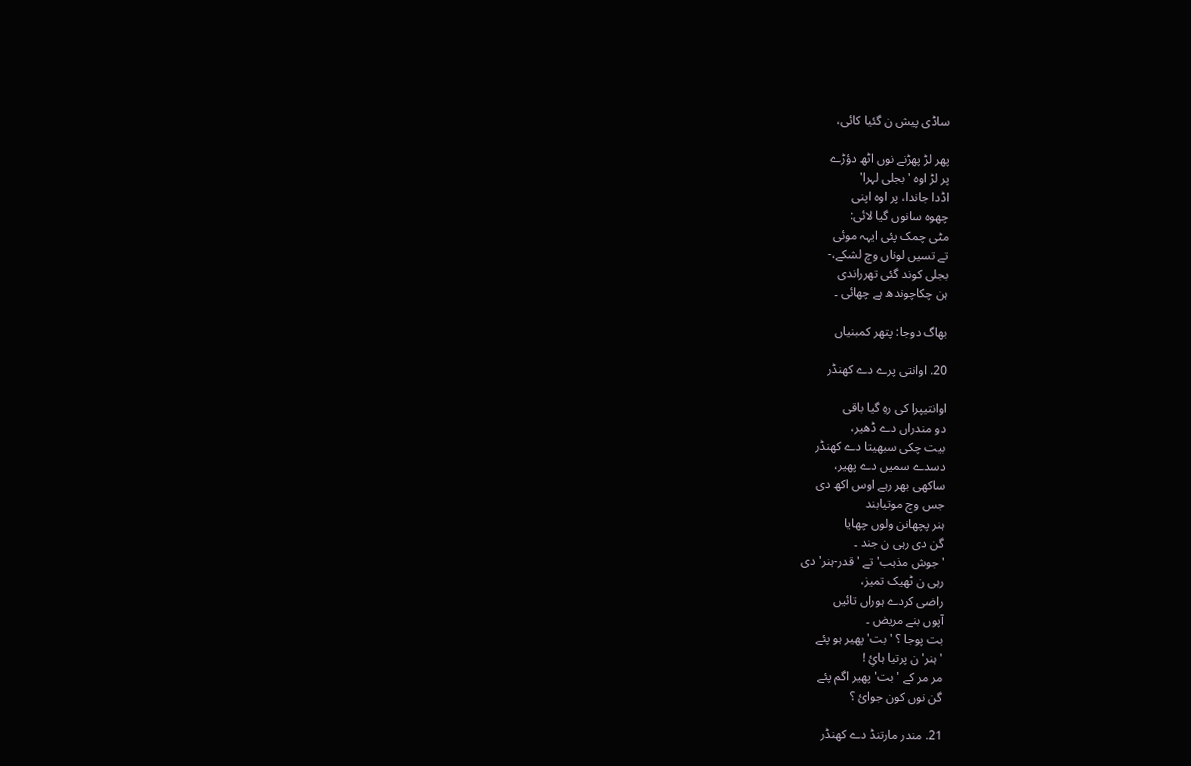ساڈی پیش ن گئیا کائی،

پھر لڑ پھڑنے نوں اٹھ دؤڑے
پر لڑ اوہ 'بجلی لہرا'
اڈدا جاندا، پر اوہ اپنی
چھوہ سانوں گیا لائی:
مٹی چمک پئی ایہہ موئی
تے تسیں لوناں وچ لشکے،-
بجلی کوند گئی تھرراندی
ہن چکاچوندھ ہے چھائی ۔

بھاگ دوجا: پتھر کمبنیاں

20. اوانتی پرے دے کھنڈر

اوانتیپرا کی رہِ گیا باقی
دو مندراں دے ڈھیر،
بیت چکی سبھیتا دے کھنڈر
دسدے سمیں دے پھیر،
ساکھی بھر رہے اوس اکھ دی
جس وچ موتیابند
ہنر پچھانن ولوں چھایا
گن دی رہی ن جند ۔
'جوش مذہب' تے 'قدر-ہنر' دی
رہی ن ٹھیک تمیز،
راضی کردے ہوراں تائیں
آپوں بنے مریض ۔
بت پوجا ؟ 'بت' پھیر ہو پئے
'ہنر' ن پرتیا ہائِ !
مر مر کے 'بت' پھیر اگم پئے
گن نوں کون جوائ ؟

21. مندر مارتنڈ دے کھنڈر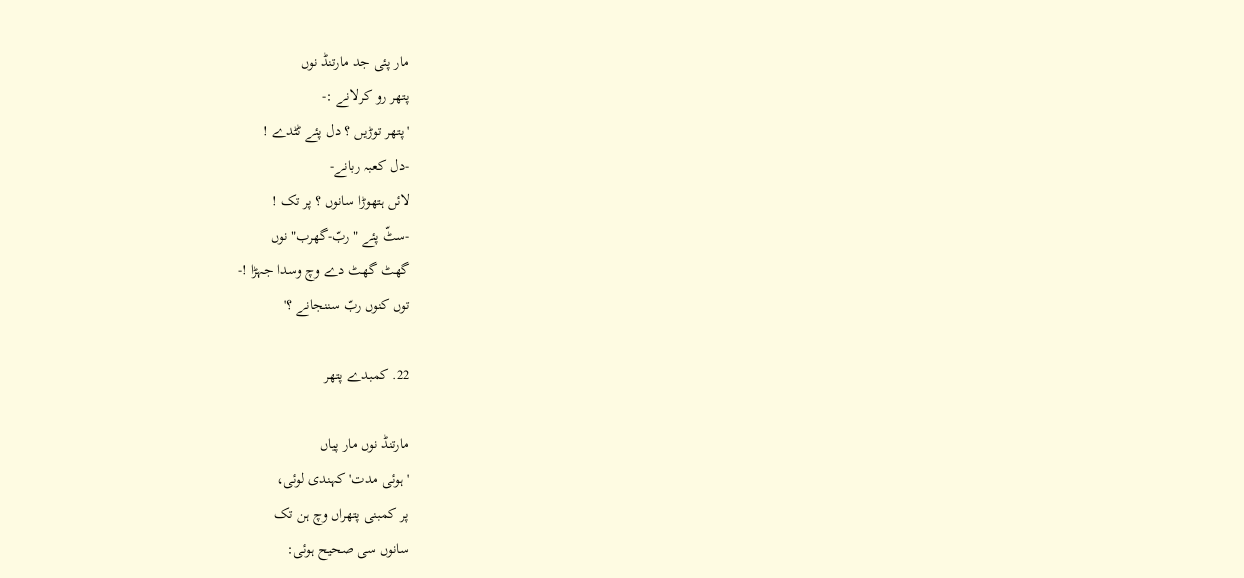مار پئی جد مارتنڈ نوں
پتھر رو کرلانے :-
'پتھر توڑیں ؟ دل پئے ٹٹدے !
-دل کعبہ ربانے-
لائں ہتھوڑا سانوں ؟ پر تک !
-سٹّ پئے "ربّ-گھرب" نوں
گھٹ گھٹ دے وچ وسدا جہڑا !-
توں کنوں ربّ سننجانے ؟'

22. کمبدے پتھر

مارتنڈ نوں مار پیاں
'ہوئی مدت' کہندی لوئی،
پر کمبنی پتھراں وچ ہن تک
سانوں سی صحیح ہوئی: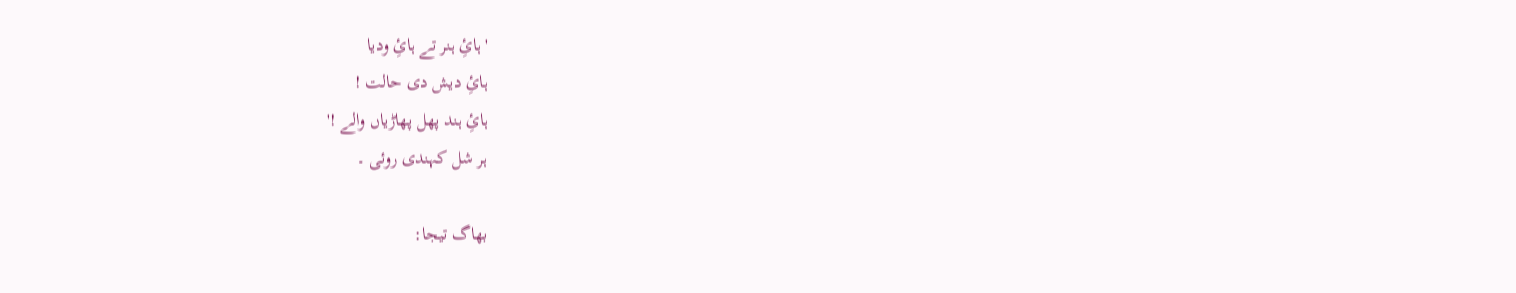'ہائِ ہنر تے ہائِ ودیا
ہائِ دیش دی حالت !
ہائِ ہند پھل پھاڑیاں والے !'
ہر شل کہندی روئی ۔

بھاگ تیجا: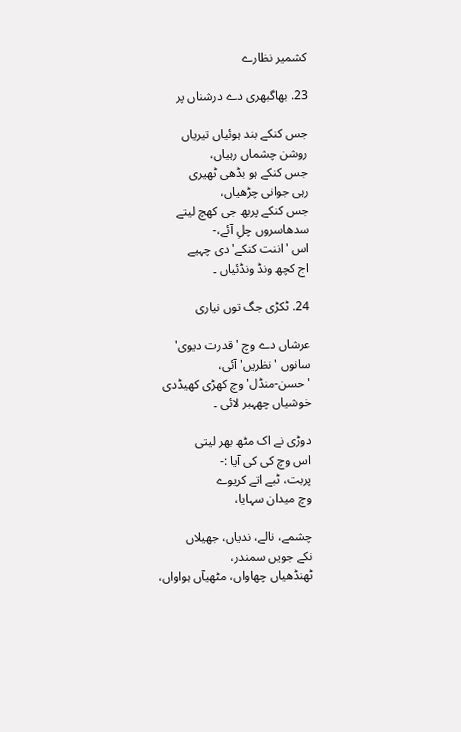کشمیر نظارے

23. بھاگبھری دے درشناں پر

جس کنکے بند ہوئیاں تیریاں
روشن چشماں رہیاں،
جس کنکے ہو بڈھی ٹھیری
رہی جوانی چڑھیاں،
جس کنکے پربھ جی کھچ لیتے
سدھاسروں چلِ آئے،-
اس 'اننت کنکے' دی چہیے
اج کچھ ونڈ ونڈئیاں ۔

24. ٹکڑی جگ توں نیاری

عرشاں دے وچ 'قدرت دیوی'
سانوں 'نظریں' آئی،
'حسن-منڈل' وچ کھڑی کھیڈدی
خوشیاں چھہبر لائی ۔

دوڑی نے اک مٹھ بھر لیتی
اس وچ کی کی آیا :-
پربت، ٹبے اتے کریوے
وچ میدان سہایا،

چشمے، نالے، ندیاں، جھیلاں
نکے جویں سمندر،
ٹھنڈھیاں چھاواں، مٹھیآں ہواواں،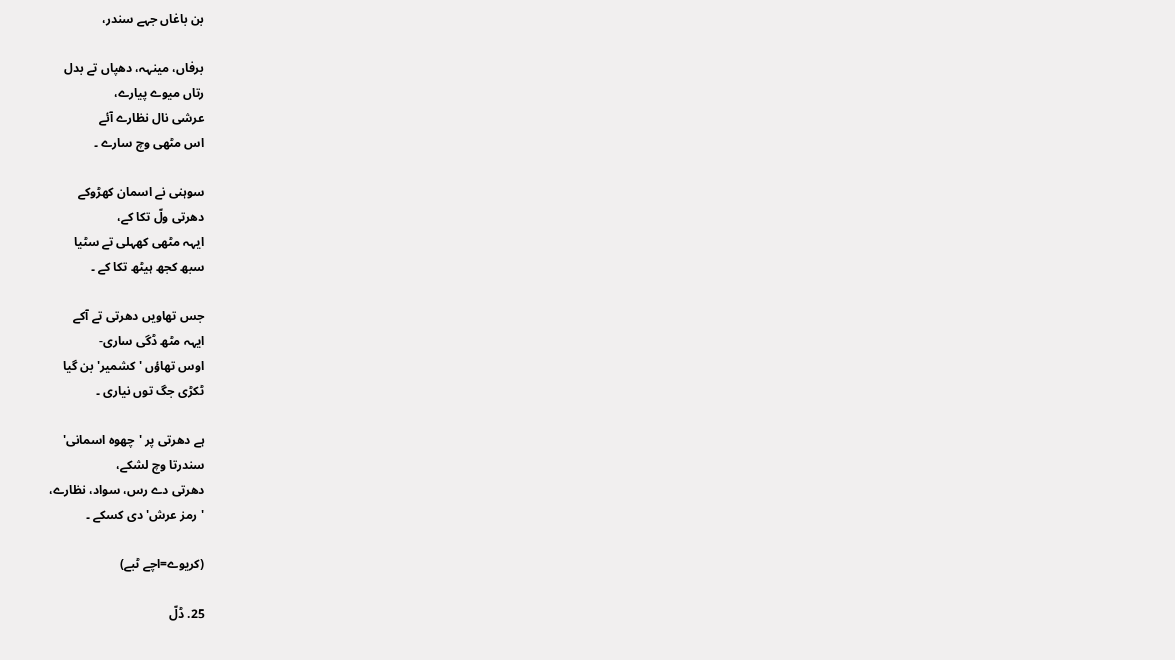بن باغاں جہے سندر،

برفاں، مینہہ، دھپاں تے بدل
رتاں میوے پیارے،
عرشی نال نظارے آئے
اس مٹھی وچ سارے ۔

سوہنی نے اسمان کھڑوکے
دھرتی ولّ تکا کے،
ایہہ مٹھی کھہلی تے سٹیا
سبھ کجھ ہیٹھ تکا کے ۔

جس تھاویں دھرتی تے آکے
ایہہ مٹھ ڈگی ساری-
اوس تھاؤں 'کشمیر' بن گیا
ٹکڑی جگ توں نیاری ۔

ہے دھرتی پر 'چھوہ اسمانی'
سندرتا وچ لشکے،
دھرتی دے رس، سواد، نظارے،
'رمز عرش' دی کسکے ۔

(کریوے=اچے ٹبے)

25. ڈلّ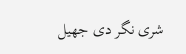شری نگر دی جھیل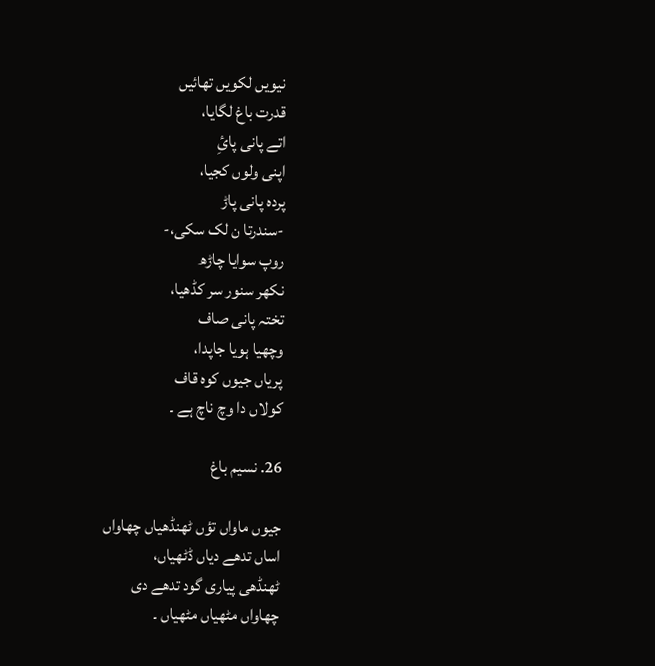نیویں لکویں تھائیں
قدرت باغ لگایا،
اتے پانی پائِ
اپنی ولوں کجیا،
پردہ پانی پاڑ
-سندرتا ن لک سکی،-
روپ سوایا چاڑھ
نکھر سنور سر کڈھیا،
تختہ پانی صاف
وچھیا ہویا جاپدا،
پریاں جیوں کوہ قاف
کولاں دا وچ ناچ ہے ۔

26. نسیم باغ

جیوں ماواں تؤں ٹھنڈھیاں چھاواں
اساں تدھے دیاں ڈٹھیاں،
ٹھنڈھی پیاری گود تدھے دی
چھاواں مٹھیاں مٹھیاں ۔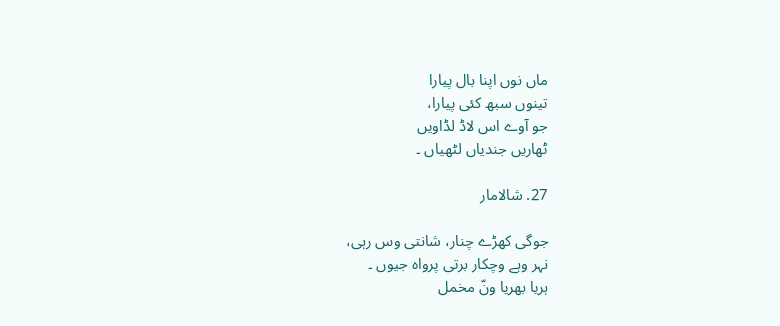ماں نوں اپنا بال پیارا
تینوں سبھ کئی پیارا،
جو آوے اس لاڈ لڈاویں
ٹھاریں جندیاں لٹھیاں ۔

27. شالامار

جوگی کھڑے چنار، شانتی وس رہی،
نہر وہے وچکار برتی پرواہ جیوں ۔
ہریا بھریا ونّ مخمل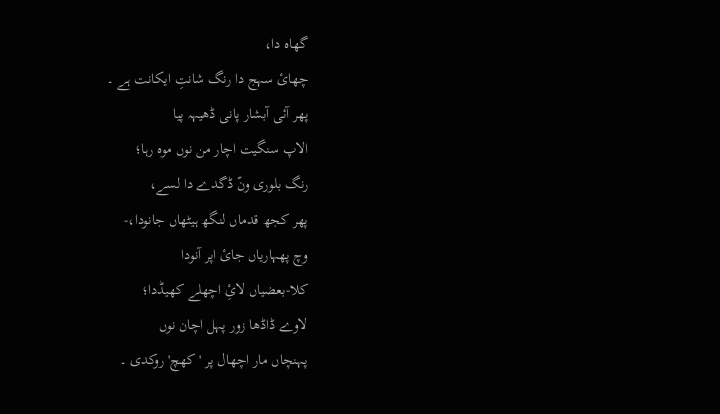گھاہ دا،
چھائ سہج دا رنگ شانتِ ایکانت ہے ۔
پھر آئی آبشار پانی ڈھیہہ پیا
الاپ سنگیت اچار من نوں موہ رہا؛
رنگ بلوری ونّ ڈگدے دا لسے،
پھر کجھ قدماں لنگھ ہیٹھاں جانودا،-
وچ پھہاریاں جائ اپر آنودا
کلا-بعضیاں لائِ اچھلے کھیڈدا؛
لاوے ڈاڈھا زور پہل اچان نوں
پہنچاں مار اچھال پر 'کھچ' روکدی ۔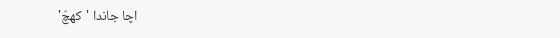اچا جاندا 'کھچّ'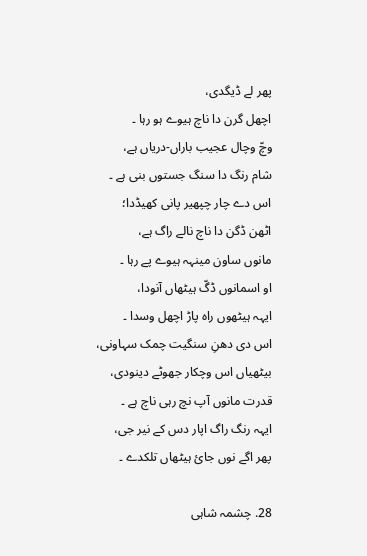پھر لے ڈیگدی،
اچھل گرن دا ناچ ہیوے ہو رہا ۔
وچّ وچال عجیب باراں-دریاں ہے،
شام رنگ دا سنگ جستوں بنی ہے ۔
اس دے چار چپھیر پانی کھیڈدا؛
اٹھن ڈگن دا ناچ نالے راگ ہے،
مانوں ساون مینہہ ہیوے پے رہا ۔
او اسمانوں ڈگّ ہیٹھاں آنودا،
ایہہ ہیٹھوں راہ پاڑ اچھل وسدا ۔
اس دی دھنِ سنگیت چمک سہاونی،
بیٹھیاں اس وچکار جھوٹے دینودی،
قدرت مانوں آپ نچ رہی ناچ ہے ۔
ایہہ رنگ راگ اپار دس کے نیر جی،
پھر اگے نوں جائ ہیٹھاں تلکدے ۔

28. چشمہ شاہی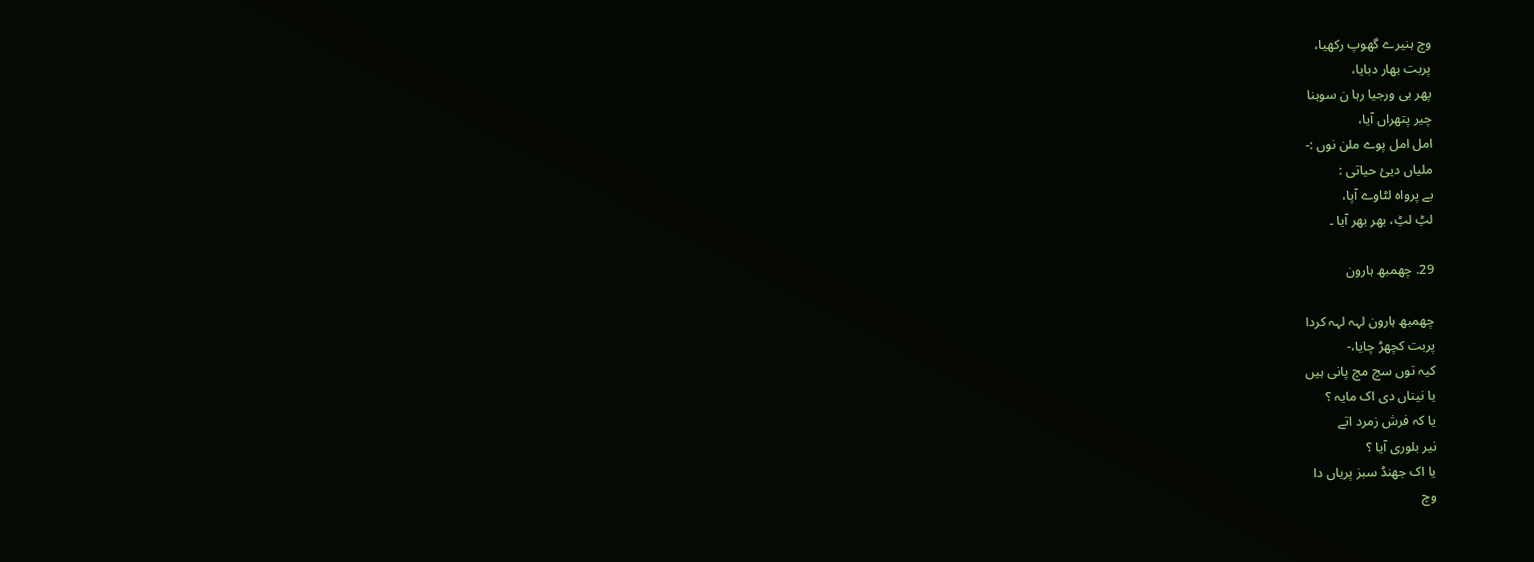وچ ہنیرے گھوپ رکھیا،
پربت بھار دبایا،
پھر بی ورجیا رہا ن سوہنا
چیر پتھراں آیا،
امل امل پوے ملن نوں :-
ملیاں دیئ حیاتی :
بے پرواہ لٹاوے آپا،
لٹِ لٹِ، بھر بھر آیا ۔

29. چھمبھ ہارون

چھمبھ ہارون لہہ لہہ کردا
پربت کچھڑ چایا،-
کیہ توں سچ مچ پانی ہیں
یا نیناں دی اک مایہ ؟
یا کہ فرش زمرد اتے
نیر بلوری آیا ؟
یا اک جھنڈ سبز پریاں دا
وچ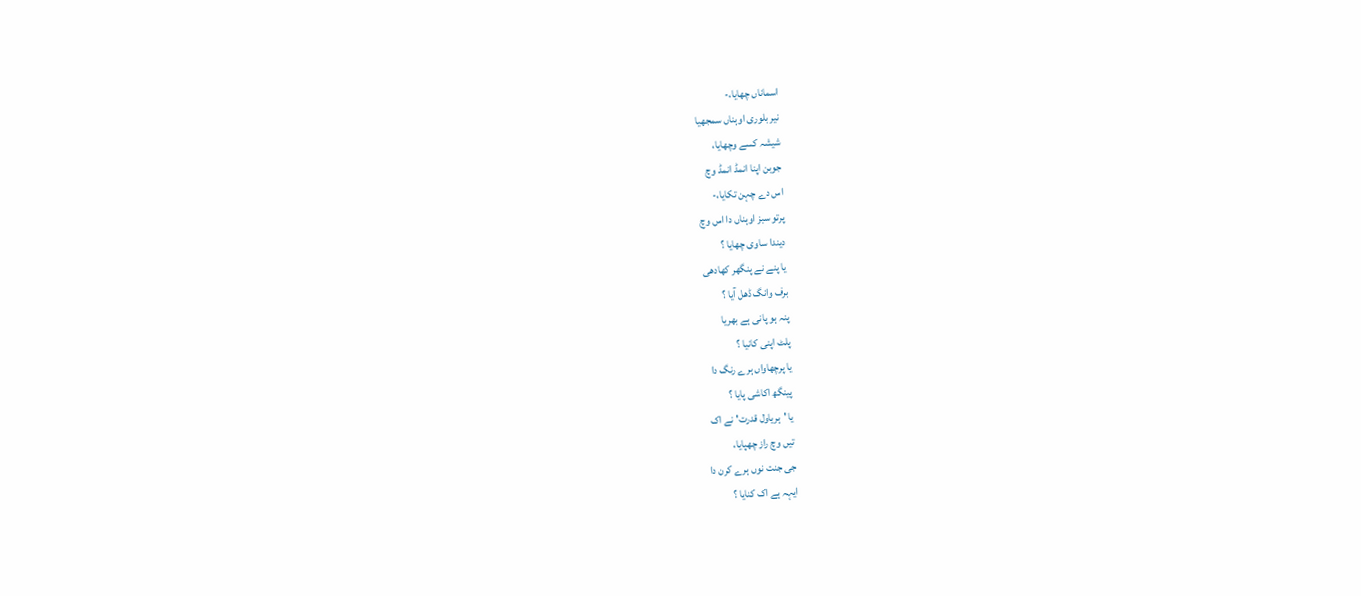اسماناں چھایا،-
نیر بلوری اوہناں سمجھیا
شیشہ کسے وچھایا،
جوبن اپنا انمڈ انمڈ وچ
اس دے چہن تکایا،-
پرتو سبز اوہناں دا اس وچ
دیندا ساوی چھایا ؟
یا پنے نے پنگھر کھادھی
برف وانگ ڈھل آیا ؟
پنہ ہو پانی ہے بھریا
پلٹ اپنی کانیا ؟
یا پرچھاواں ہرے رنگ دا
پینگھ اکاشی پایا ؟
یا 'ہریاول قدرت' نے اک
تیں وچ راز چھپایا،
جی جنت نوں ہرے کرن دا
ایہہ ہے اک کنایا ؟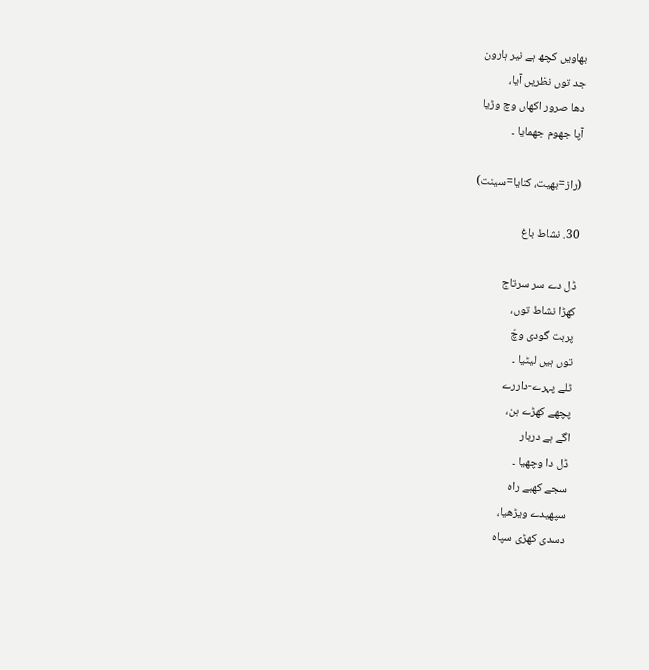بھاویں کچھ ہے نیر ہارون
جد توں نظریں آیا،
دھا صرور اکھاں وچ وڑیا
آپا جھوم جھمایا ۔

(راز=بھیت، کنایا=سینت)

30. نشاط باغ

ڈل دے سر سرتاج
کھڑا نشاط توں،
پربت گودی وچّ
توں ہیں لیٹیا ۔
ٹلے پہرے-داررے
پچھے کھڑے ہن،
اگے ہے دربار
ڈل دا وچھیا ۔
سجے کھبے راہ
سپھیدے ویڑھیا،
دسدی کھڑی سپاہ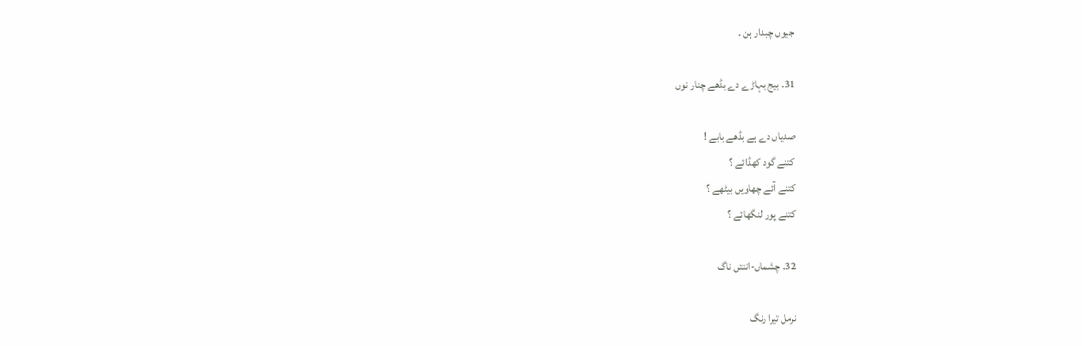جیوں چبدار ہن ۔

31. بیج بہاڑے دے بڈھے چنار نوں

صدیاں دے ہے بڈھے بابے !
کتنے گود کھڈائے ؟
کتنے آئے چھاویں بیٹھے ؟
کتنے پور لنگھائے ؟

32. چشماں-اننتں ناگ

نرمل تیرا رنگ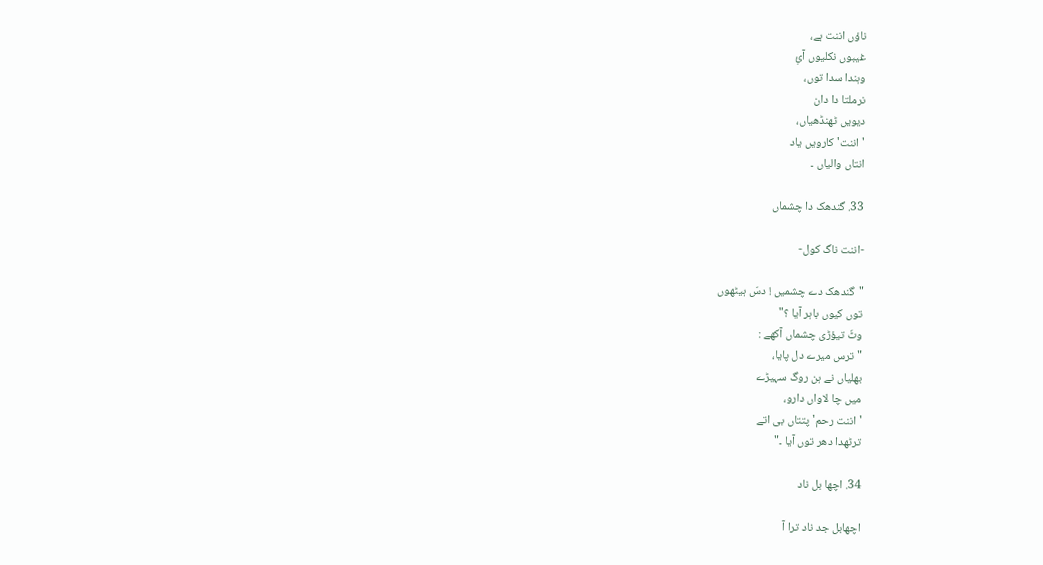ناؤں اننت ہے،
غیبوں نکلیوں آئِ
وہندا سدا توں،
نرملتا دا دان
دیویں ٹھنڈھیاں،
'اننت' کارویں یاد
انتاں والیاں ۔

33. گندھک دا چشماں

-اننت ناگ کول-

"گندھک دے چشمیں ! دسّ ہیٹھوں
توں کیوں باہر آیا ؟"
وٹّ تیؤڑی چشماں آکھے :
"ترس میرے دل پایا،
بھلیاں نے ہن روگ سہیڑے
میں چا لاواں دارو،
'اننت رحم' پتتاں بی اتے
ترٹھدا دھر توں آیا ۔"

34. اچھا بل ناد

اچھابل جد ناد ترا آ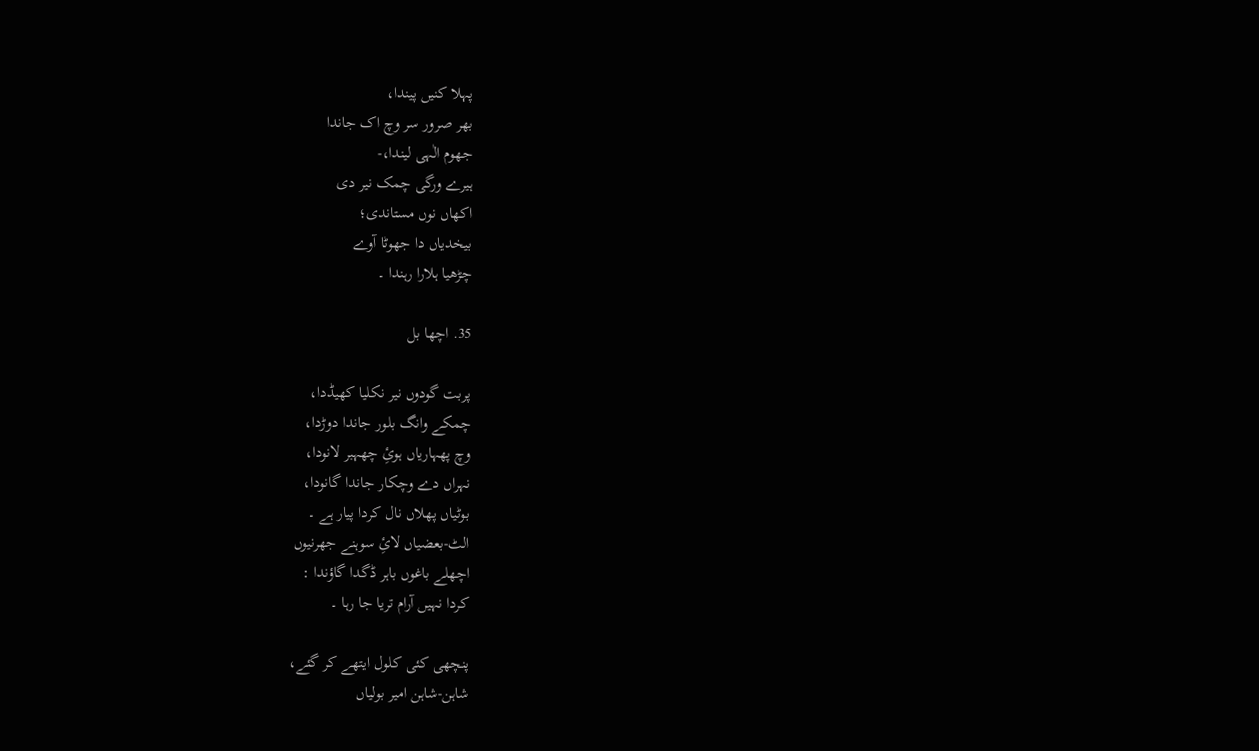پہلا کنیں پیندا،
بھر صرور سر وچ اک جاندا
جھوم الٰہی لیندا،-
ہیرے ورگی چمک نیر دی
اکھاں نوں مستاندی؛
بیخدیاں دا جھوٹا آوے
چڑھیا ہلارا رہندا ۔

35. اچھا بل

پربت گودوں نیر نکلیا کھیڈدا،
چمکے وانگ بلور جاندا دوڑدا،
وچ پھہاریاں ہوئِ چھہبر لانودا،
نہراں دے وچکار جاندا گانودا،
بوٹیاں پھلاں نال کردا پیار ہے ۔
الٹ-بعضیاں لائِ سوہنے جھرنیوں
اچھلے باغوں باہر ڈگدا گاؤندا :
کردا نہیں آرام تریا جا رہا ۔

پنچھی کئی کلول ایتھے کر گئے،
شاہن-شاہن امیر بولیاں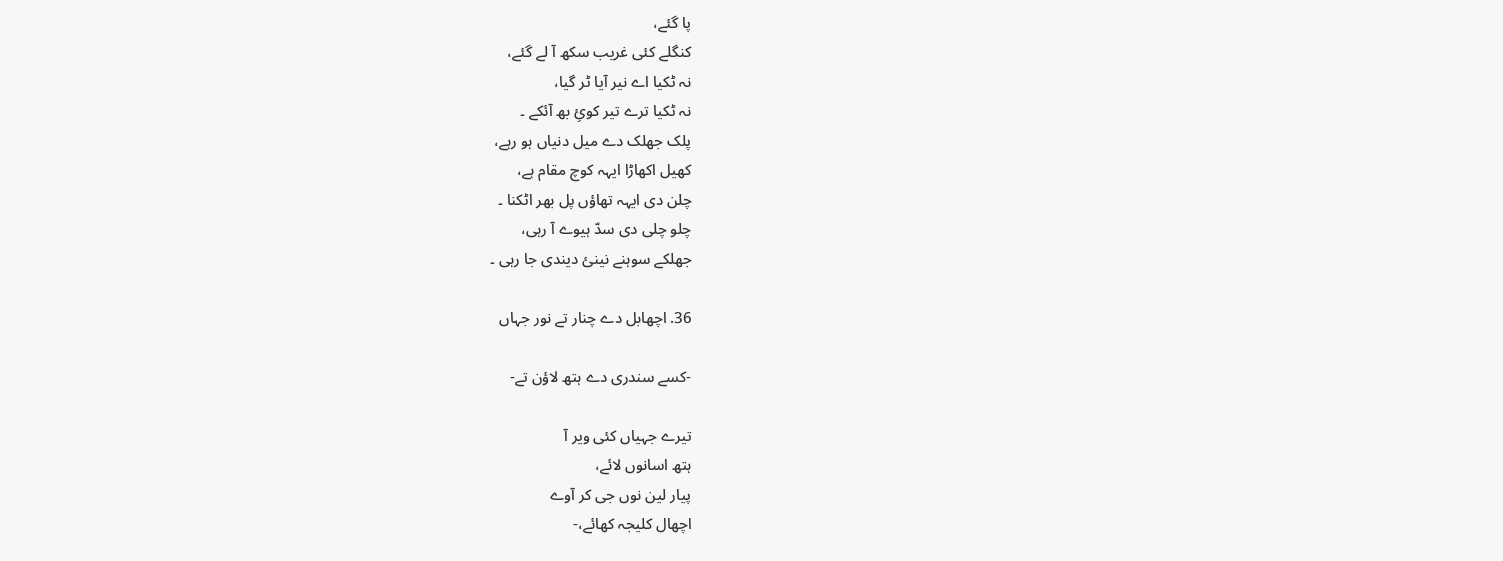پا گئے،
کنگلے کئی غریب سکھ آ لے گئے،
نہ ٹکیا اے نیر آیا ٹر گیا،
نہ ٹکیا ترے تیر کوئِ بھ آئکے ۔
پلک جھلک دے میل دنیاں ہو رہے،
کھیل اکھاڑا ایہہ کوچ مقام ہے،
چلن دی ایہہ تھاؤں پل بھر اٹکنا ۔
چلو چلی دی سدّ ہیوے آ رہی،
جھلکے سوہنے نینئ دیندی جا رہی ۔

36. اچھابل دے چنار تے نور جہاں

-کسے سندری دے ہتھ لاؤن تے-

تیرے جہیاں کئی ویر آ
ہتھ اسانوں لائے،
پیار لین نوں جی کر آوے
اچھال کلیجہ کھائے،-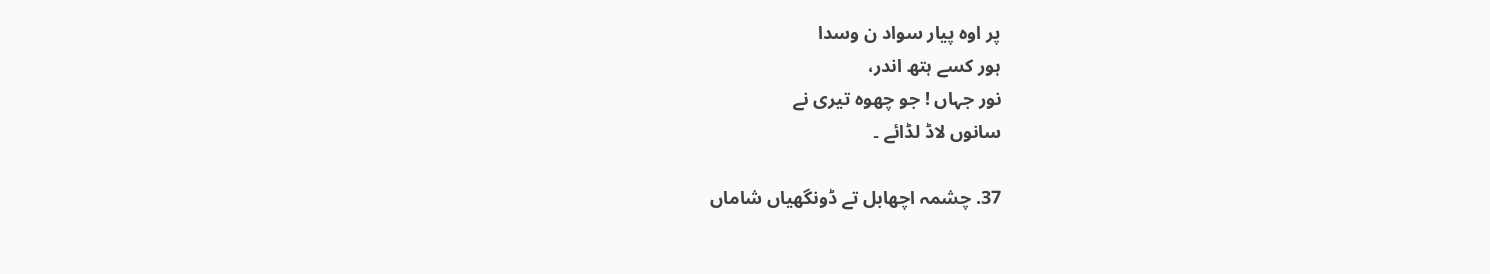پر اوہ پیار سواد ن وسدا
ہور کسے ہتھ اندر،
نور جہاں ! جو چھوہ تیری نے
سانوں لاڈ لڈائے ۔

37. چشمہ اچھابل تے ڈونگھیاں شاماں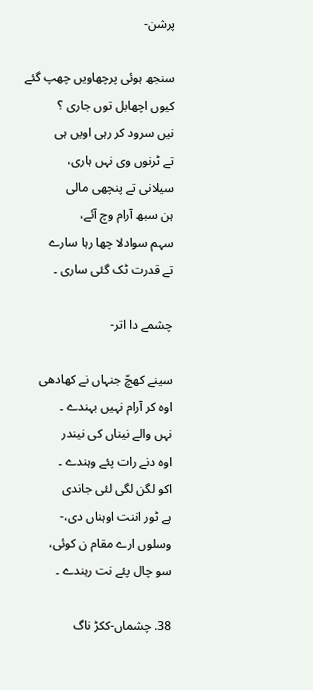پرشن-

سنجھ ہوئی پرچھاویں چھپ گئے
کیوں اچھابل توں جاری ؟
نیں سرود کر رہی اویں ہی
تے ٹرنوں وی نہں ہاری،
سیلانی تے پنچھی مالی
ہن سبھ آرام وچ آئے،
سہم سوادلا چھا رہا سارے
تے قدرت ٹک گئی ساری ۔

چشمے دا اتر-

سینے کھچّ جنہاں نے کھادھی
اوہ کر آرام نہیں بہندے ۔
نہں والے نیناں کی نیندر
اوہ دنے رات پئے وہندے ۔
اکو لگن لگی لئی جاندی
ہے ٹور اننت اوہناں دی،-
وسلوں ارے مقام ن کوئی،
سو چال پئے نت رہندے ۔

38. چشماں-ککڑ ناگ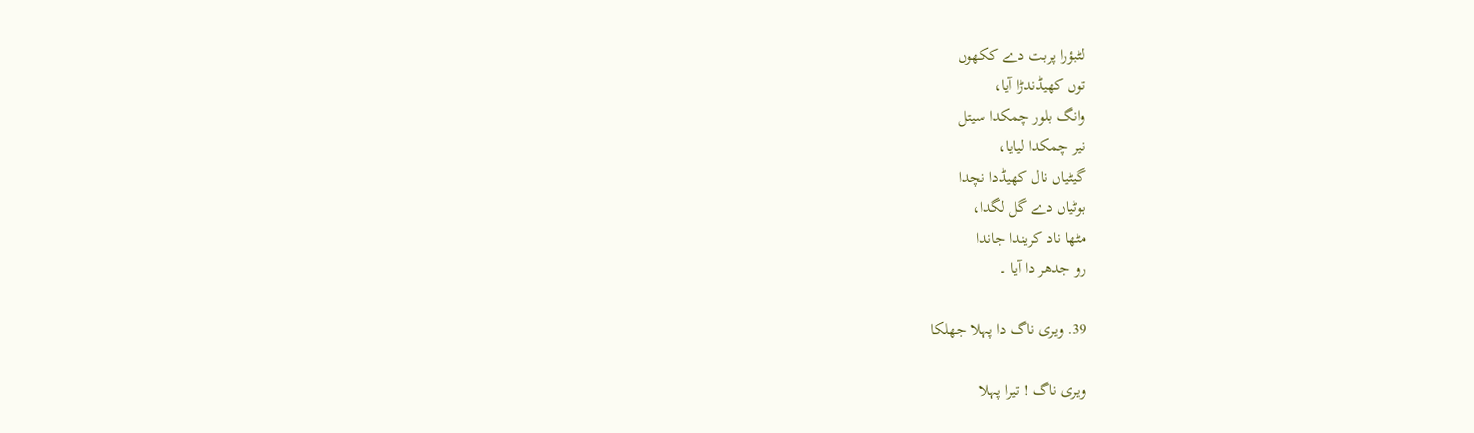لٹبؤرا پربت دے ککھوں
توں کھیڈندڑا آیا،
وانگ بلور چمکدا سیتل
نیر چمکدا لیایا،
گیٹیاں نال کھیڈدا نچدا
بوٹیاں دے گل لگدا،
مٹھا ناد کریندا جاندا
رو جدھر دا آیا ۔

39. ویری ناگ دا پہلا جھلکا

ویری ناگ ! تیرا پہلا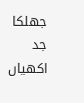جھلکا
جد اکھیاں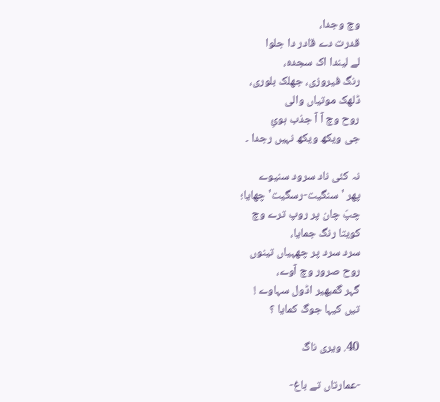وچ وجدا،
قدرت دے قادر دا جلوا
لے لیندا اک سجدہ،
رنگ فیروزی، جھلک بلوری،
ڈلھک موتیاں والی
روح وچ آ آ جذب ہوئِ
جی ویکھ ویکھ نہیں رجدا ۔

نہ کئی ناد سرود سنیوے
پھر 'سنگیت-رسگیت' چھایا؛
چپّ چان پر روپ ترے وچ
کویتا رنگ جمایا،
سرد سرد پر چھہیاں تینوں
روح صرور وچ آوے،
گہر گمبھیر اڈول سہاوے !
تیں کیہا جوگ کمایا ؟

40. ویری ناگ

-عمارتاں تے باغ-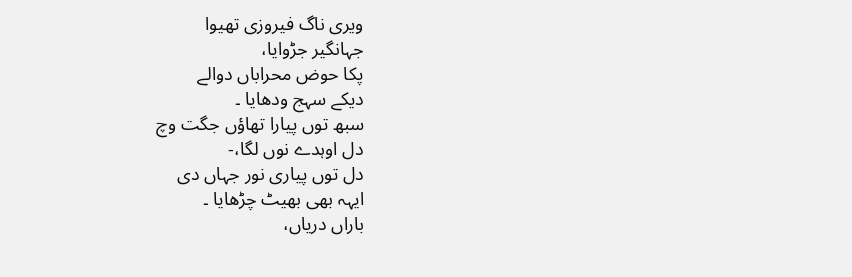ویری ناگ فیروزی تھیوا
جہانگیر جڑوایا،
پکا حوض محراباں دوالے
دیکے سہج ودھایا ۔
سبھ توں پیارا تھاؤں جگت وچ
دل اوہدے نوں لگا،-
دل توں پیاری نور جہاں دی
ایہہ بھی بھیٹ چڑھایا ۔
باراں دریاں،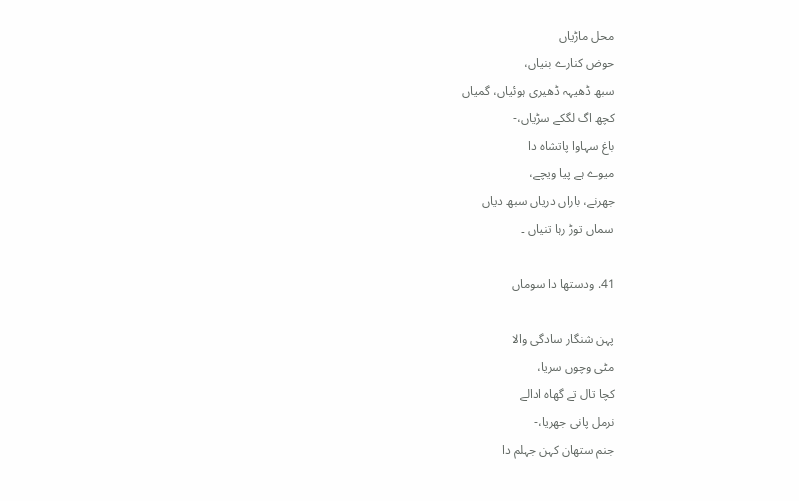محل ماڑیاں
حوض کنارے بنیاں،
سبھ ڈھیہہ ڈھیری ہوئیاں، گمیاں
کچھ اگ لگکے سڑیاں،-
باغ سہاوا پاتشاہ دا
میوے ہے پیا ویچے،
جھرنے، باراں دریاں سبھ دیاں
سماں توڑ رہا تنیاں ۔

41. ودستھا دا سوماں

پہن شنگار سادگی والا
مٹی وچوں سریا،
کچا تال تے گھاہ ادالے
نرمل پانی جھریا،-
جنم ستھان کہن جہلم دا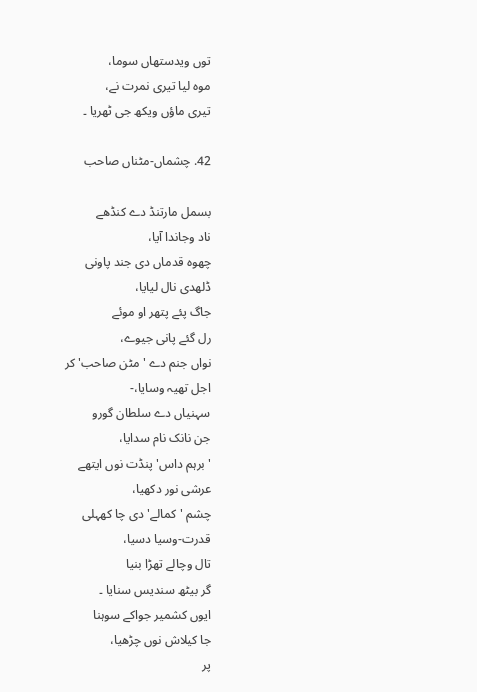توں ویدستھاں سوما،
موہ لیا تیری نمرت نے،
تیری ماؤں ویکھ جی ٹھریا ۔

42. چشماں-مٹناں صاحب

بسمل مارتنڈ دے کنڈھے
ناد وجاندا آیا،
چھوہ قدماں دی جند پاونی
ڈلھدی نال لیایا،
جاگ پئے پتھر او موئے
رل گئے پانی جیوے،
نواں جنم دے 'مٹن صاحب' کر
اجل تھیہ وسایا،-
سہنیاں دے سلطان گورو
جن نانک نام سدایا،
'برہم داس' پنڈت نوں ایتھے
عرشی نور دکھیا،
چشم 'کمالے' دی چا کھہلی
قدرت-وسیا دسیا،
تال وچالے تھڑا بنیا
گر بیٹھ سندیس سنایا ۔
ایوں کشمیر جواکے سوہنا
جا کیلاش نوں چڑھیا،
پر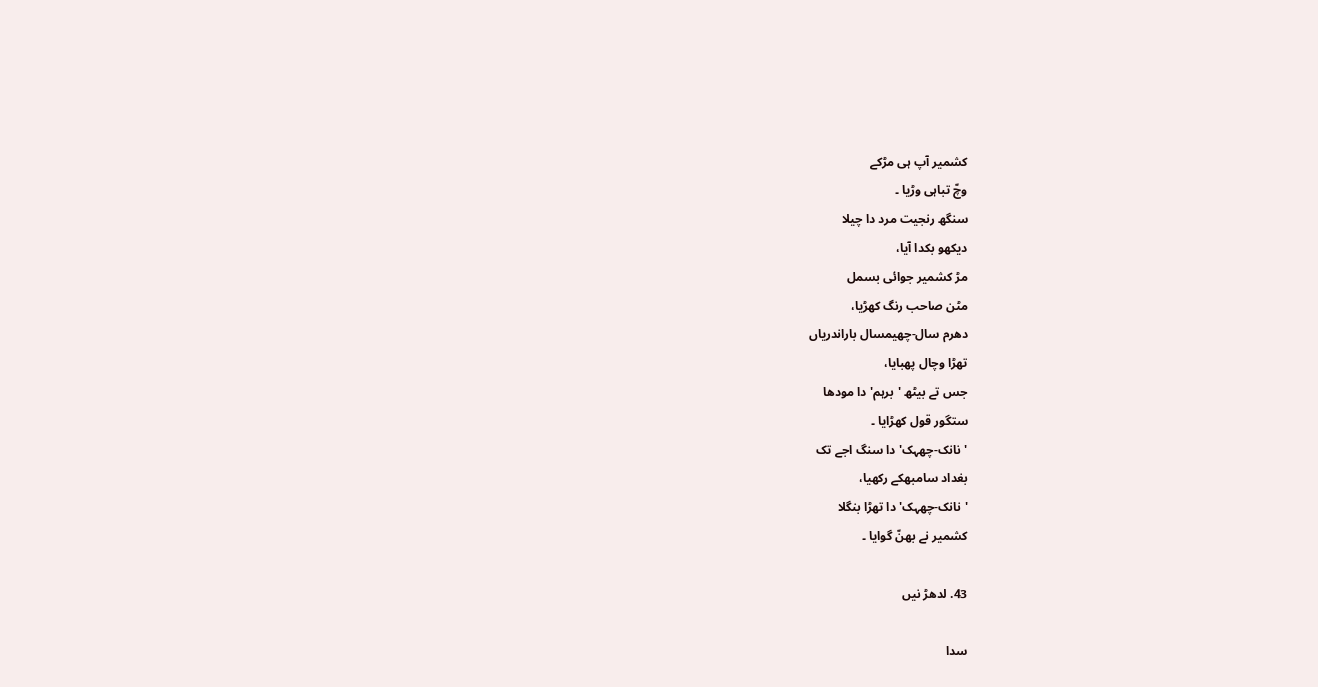کشمیر آپ ہی مڑکے
وچّ تباہی وڑیا ۔
سنگھ رنجیت مرد دا چیلا
دیکھو بکدا آیا،
مڑ کشمیر جوائی بسمل
مٹن صاحب رنگ کھڑیا،
دھرم سال-چھیمسال باراندریاں
تھڑا وچال پھبایا،
جس تے بیٹھ 'برہم' دا مودھا
ستگور قول کھڑایا ۔
'نانک-چھہک' دا سنگ اجے تک
بغداد سامبھکے رکھیا،
'نانک-چھہک' دا تھڑا بنگلا
کشمیر نے بھنّ گوایا ۔

43. لدھڑ نیں

سدا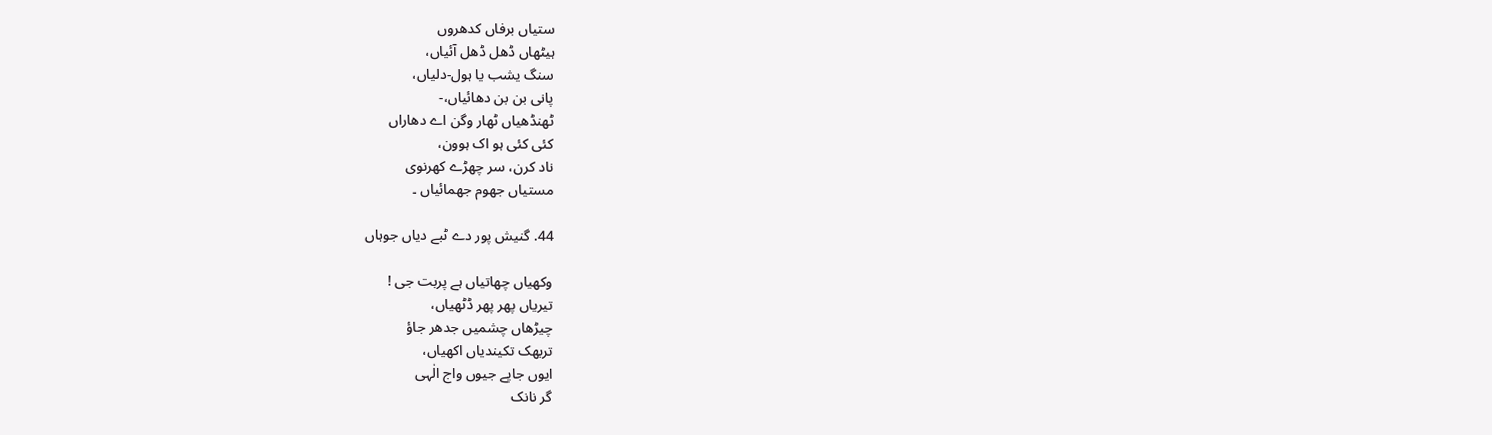ستیاں برفاں کدھروں
ہیٹھاں ڈھل ڈھل آئیاں،
سنگ یشب یا ہول-دلیاں،
پانی بن بن دھائیاں،-
ٹھنڈھیاں ٹھار وگن اے دھاراں
کئی کئی ہو اک ہوون،
ناد کرن، سر چھڑے کھرنوی
مستیاں جھوم جھمائیاں ۔

44. گنیش پور دے ٹبے دیاں جوہاں

وکھیاں چھاتیاں ہے پربت جی !
تیریاں پھر پھر ڈٹھیاں،
چیڑھاں چشمیں جدھر جاؤ
تربھک تکیندیاں اکھیاں،
ایوں جاپے جیوں واج الٰہی
گر نانک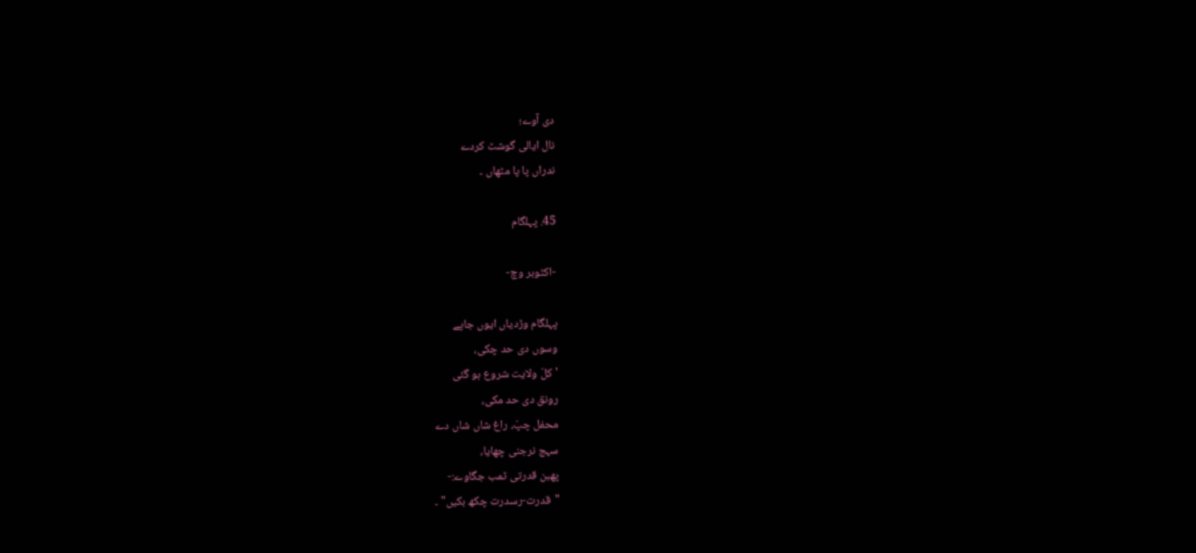دی آوے؛
نال ایالی گوشٹ کردے
ندراں پا پا مٹھاں ۔

45. پہلگام

-اکٹوبر وچ-

پہلگام وڑدیاں ایوں جاپے
وسوں دی حد چکی،
'کلّ ولایت شروع ہو گئی
رونق دی حد مکی،
محفل چپّ، راغ شاں شاں دے
سہج نرجنی چھایا،
پھبن قدرتی ٹمب جگاوے:-
"قدرت-رسدرت چکھ بکیں" ۔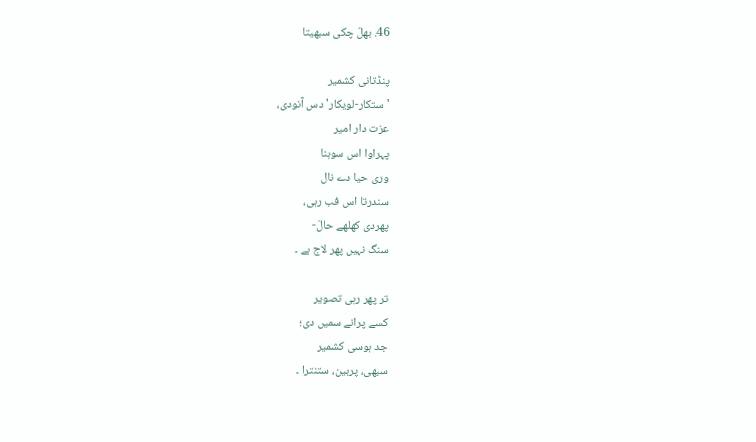46. بھلّ چکی سبھیتا

پنڈتانی کشمیر
'ستکار-لویکار' دس آنودی،
عزت دار امیر
پہراوا اس سوہنا
وری حیا دے نال
سندرتا اس فب رہی،
پھردی کھلھے حالَ-
سنگ نہیں پھر لاج ہے ۔

تر پھر رہی تصویر
کسے پرانے سمیں دی؛
جد ہوسی کشمیر
سبھی، پربین، ستنترا ۔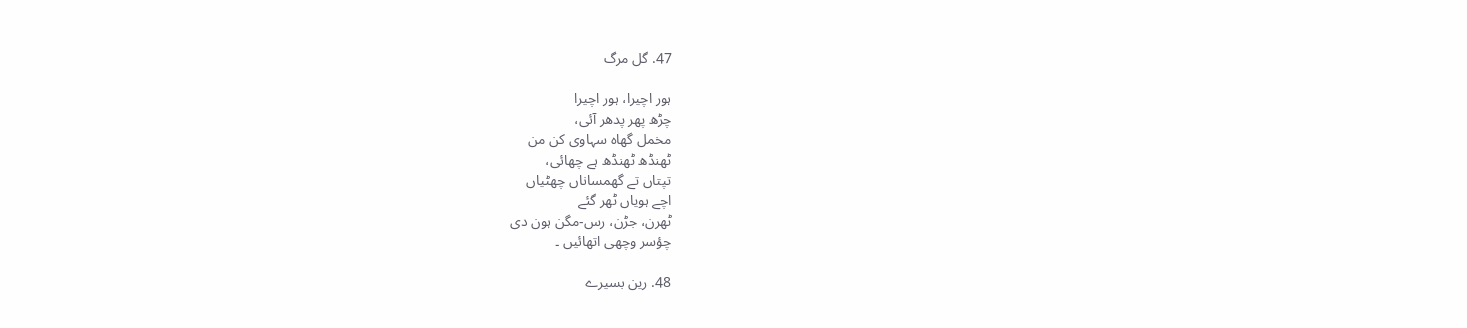47. گل مرگ

ہور اچیرا، ہور اچیرا
چڑھ پھر پدھر آئی،
مخمل گھاہ سہاوی کن من
ٹھنڈھ ٹھنڈھ ہے چھائی،
تپتاں تے گھمساناں چھٹیاں
اچے ہویاں ٹھر گئے
ٹھرن، جڑن، رس-مگن ہون دی
چؤسر وچھی اتھائیں ۔

48. رین بسیرے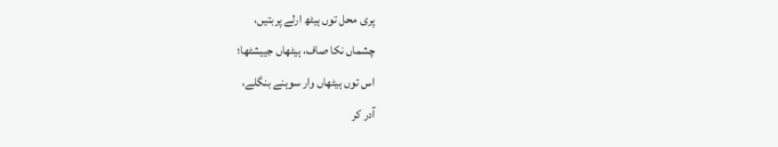پری محل توں ہیٹھ ارلے پربتیں،
چشماں نکا صاف، ہیٹھاں جییشٹھا؛
اس توں ہیٹھاں وار سوہنے بنگلے،
آدر کر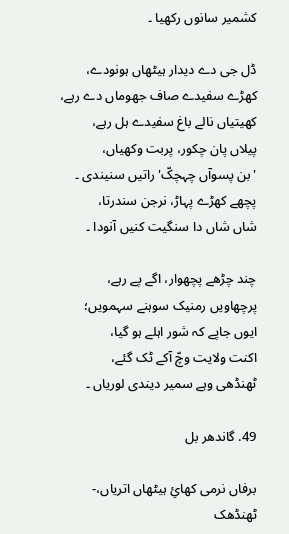کشمیر سانوں رکھیا ۔

ڈل جی دے دیدار ہیٹھاں ہونودے،
کھڑے سفیدے صاف جھوماں دے رہے،
کھیتیاں نالے باغ سفیدے ہل رہے،
پیلاں پان چکور، پربت وکھیاں،
'بن پسوآں چہچکّ' راتیں سنیندی ۔
پچھے کھڑے پہاڑ، نرجن سندرتا،
شاں شاں دا سنگیت کنیں آنودا ۔

چند چڑھے پچھوار، اگے پے رہے،
پرچھاویں رمنیک سوہنے سہمویں؛
ایوں جاپے کہ شور اہلے ہو گیا،
اکنت ولایت وچّ آکے ٹک گئے،
ٹھنڈھی وہے سمیر دیندی لوریاں ۔

49. گاندھر بل

برفاں نرمی کھائِ ہیٹھاں اتریاں،-
ٹھنڈھک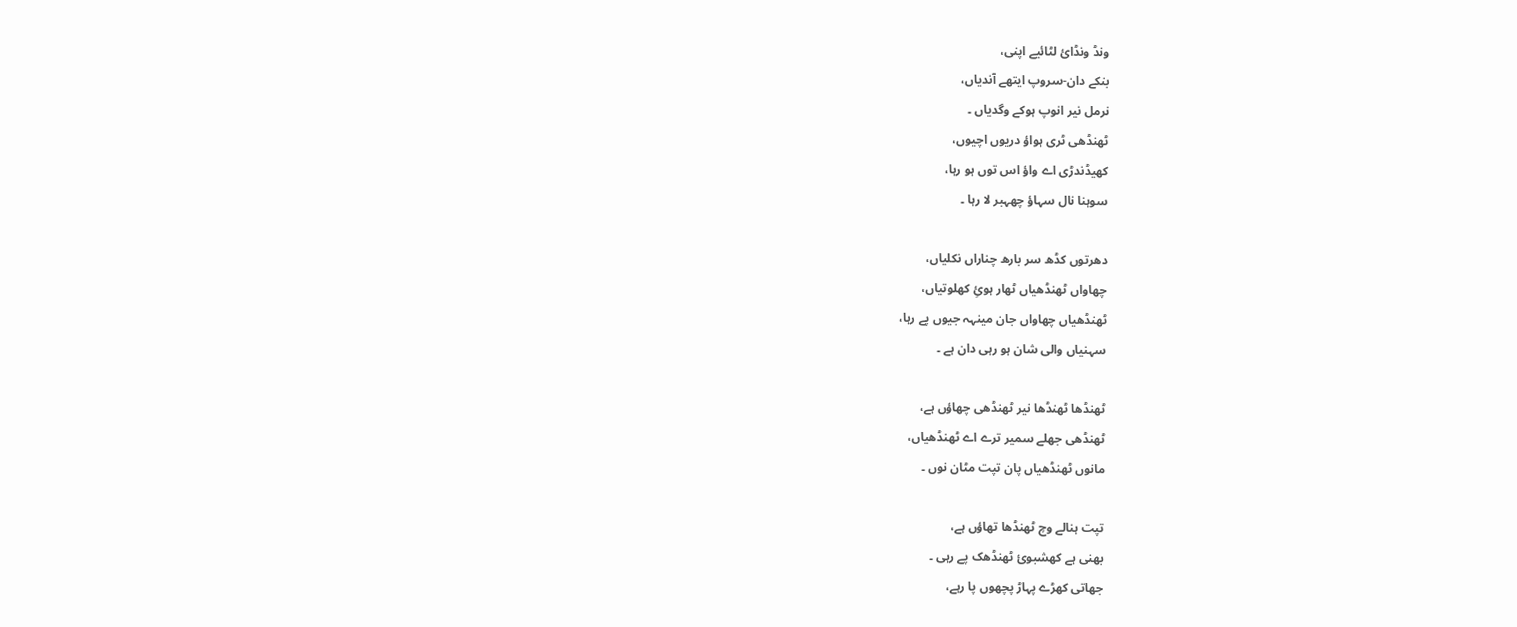ونڈ ونڈائ لٹائیے اپنی،
بنکے دان-سروپ ایتھے آندیاں،
نرمل نیر انوپ ہوکے وگدیاں ۔
ٹھنڈھی ٹری ہواؤ دریوں اچیوں،
کھیڈندڑی اے واؤ اس توں ہو رہا،
سوہنا نال سہاؤ چھہبر لا رہا ۔

دھرتوں کڈھ سر بارھ چناراں نکلیاں،
چھاواں ٹھنڈھیاں ٹھار ہوئِ کھلوتیاں،
ٹھنڈھیاں چھاواں جان مینہہ جیوں پے رہا،
سہنیاں والی شان ہو رہی دان ہے ۔

ٹھنڈھا ٹھنڈھا نیر ٹھنڈھی چھاؤں ہے،
ٹھنڈھی جھلے سمیر ترے اے ٹھنڈھیاں،
مانوں ٹھنڈھیاں پان تپت مٹان نوں ۔

تپت ہنالے وچ ٹھنڈھا تھاؤں ہے،
بھنی ہے کھشبوئ ٹھنڈھک پے رہی ۔
جھاتی کھڑے پہاڑ پچھوں پا رہے،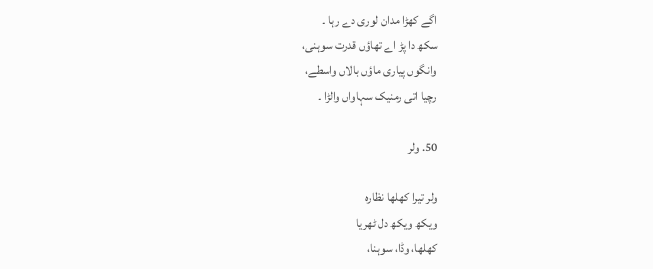اگے کھڑا مدان لوری دے رہا ۔
سکھ دا پڑ اے تھاؤں قدرت سوہنی،
وانگوں پیاری ماؤں بالاں واسطے،
رچیا اتی رمنیک سہاواں والڑا ۔

50. ولر

ولر تیرا کھلھا نظارہ
ویکھ ویکھ دل ٹھریا
کھلھا، وڈا، سوہنا،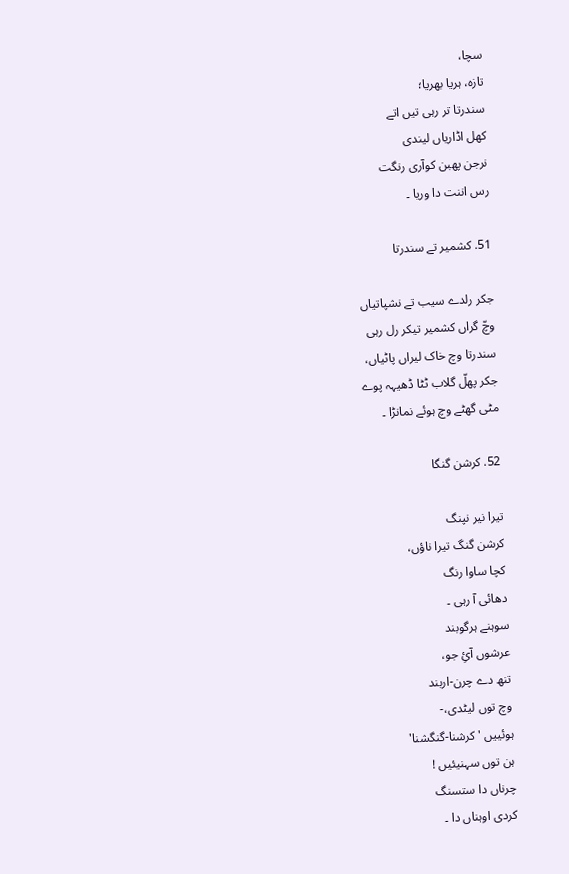سچا،
تازہ، ہریا بھریا؛
سندرتا تر رہی تیں اتے
کھل اڈاریاں لیندی
نرجن پھبن کوآری رنگت
رس اننت دا وریا ۔

51. کشمیر تے سندرتا

جکر رلدے سیب تے نشپاتیاں
وچّ گراں کشمیر تیکر رل رہی
سندرتا وچ خاک لیراں پاٹیاں،
جکر پھلّ گلاب ٹٹا ڈھیہہ پوے
مٹی گھٹے وچ ہوئے نمانڑا ۔

52. کرشن گنگا

تیرا نیر نپنگ
کرشن گنگ تیرا ناؤں،
کچا ساوا رنگ
دھائی آ رہی ۔
سوہنے ہرگوبند
عرشوں آئِ جو،
تنھ دے چرن-اربند
وچ توں لیٹدی،-
ہوئییں 'کرشنا-گنگشنا'
ہن توں سہنیئیں !
چرناں دا ستسنگ
کردی اوہناں دا ۔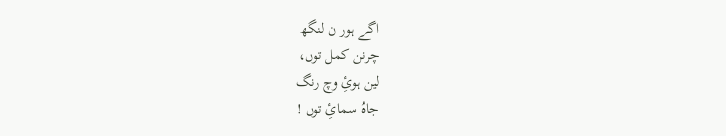اگے ہور ن لنگھ
چرنن کمل توں،
لین ہوئِ وچ رنگ
جاہُ سمائِ توں !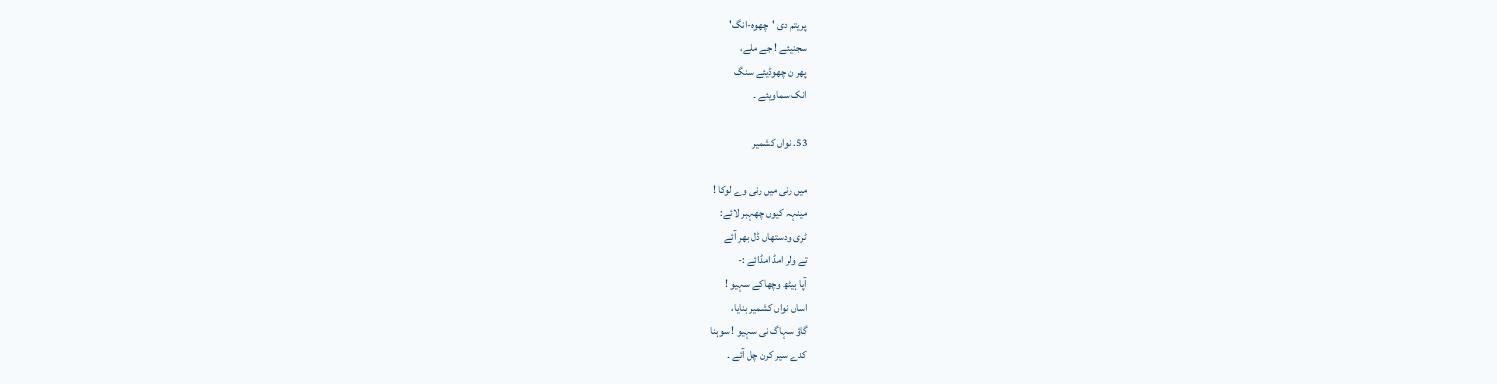پریتم دی 'چھوہ-انگ'
سجنیئے ! جے ملے،
پھر ن چھوڈیئے سنگ
انک سماویئے ۔

53. نواں کشمیر

میں رنی میں رنی وے لوکا !
مینہہ کیوں چھہبر لائے:
ٹری ودستھاں ڈل بھر آئے
تے ولر امڈ امڈائے :-
آپا ہیٹھ وچھاکے سہیو !
اساں نواں کشمیر بنایا،
گاؤ سہاگ نی سہیو ! سوہنا
کدے سیر کرن چل آئے ۔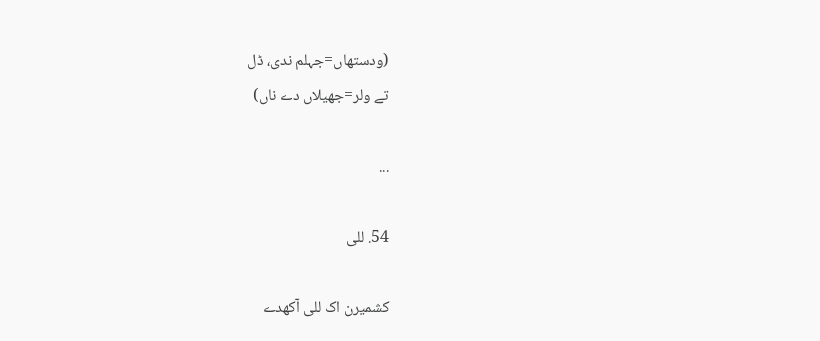(ودستھاں=جہلم ندی، ڈل
تے ولر=جھیلاں دے ناں)

...

54. للی

کشمیرن اک للی آکھدے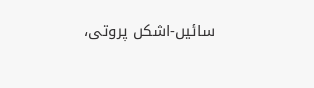سائیں-اشکں پروتی،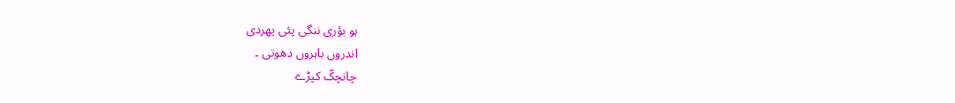ہو بؤری ننگی پئی پھردی
اندروں باہروں دھوتی ۔
چانچکّ کپڑے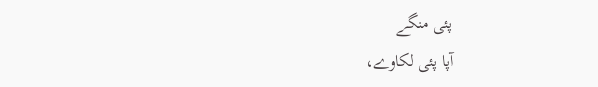پئی منگے
آپا پئی لکاوے،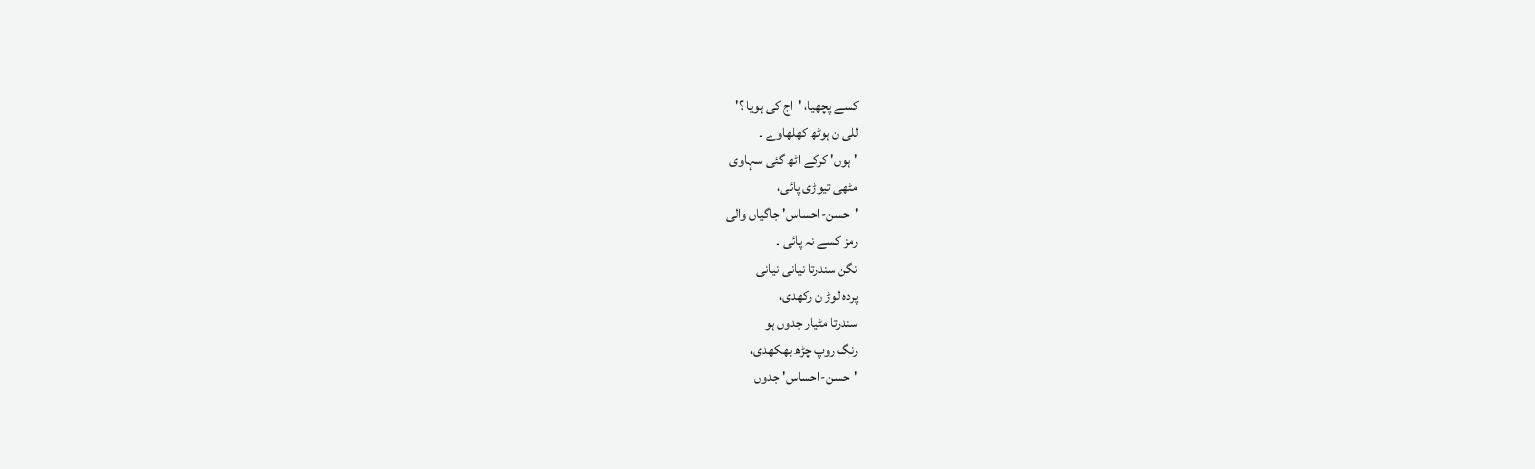کسے پچھیا، 'اج کی ہویا ؟'
للی ن ہوٹھ کھلھاوے ۔
'ہوں' کرکے اٹھ گئی سہاوی
مٹھی تیوڑی پائی،
'حسن-احساس' جاگیاں والی
رمز کسے نہ پائی ۔
نگن سندرتا نیانی نیانی
پردہ لوڑ ن رکھدی،
سندرتا مٹیار جدوں ہو
رنگ روپ چڑھ بھکھدی،
'حسن-احساس' جدوں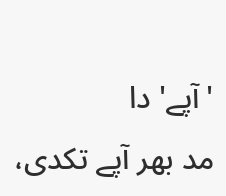'آپے' دا
مد بھر آپے تکدی،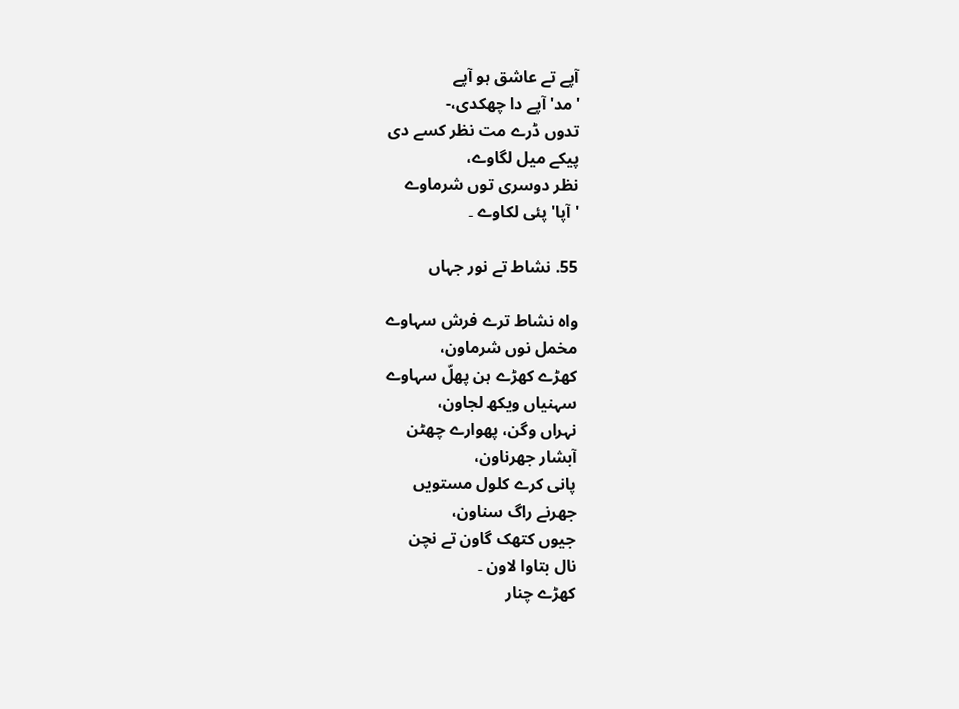آپے تے عاشق ہو آپے
'مد' آپے دا چھکدی،-
تدوں ڈرے مت نظر کسے دی
پیکے میل لگاوے،
نظر دوسری توں شرماوے
'آپا' پئی لکاوے ۔

55. نشاط تے نور جہاں

واہ نشاط ترے فرش سہاوے
مخمل نوں شرماون،
کھڑے کھڑے ہن پھلّ سہاوے
سہنیاں ویکھ لجاون،
نہراں وگن، پھوارے چھٹن
آبشار جھرناون،
پانی کرے کلول مستویں
جھرنے راگ سناون،
جیوں کتھک گاون تے نچن
نال بتاوا لاون ۔
کھڑے چنار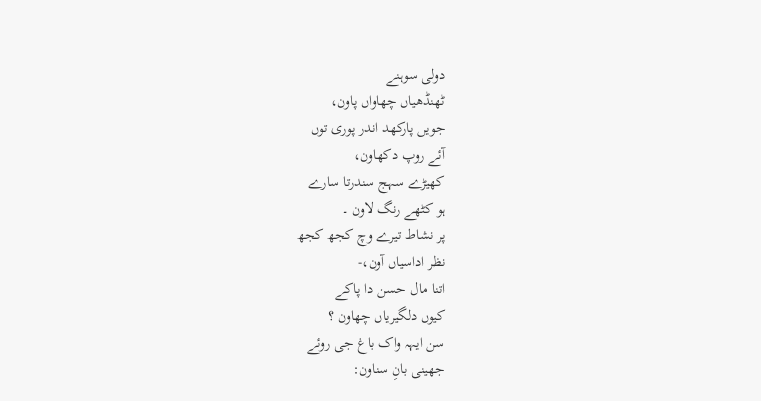دولی سوہنے
ٹھنڈھیاں چھاواں پاون،
جویں پارکھد اندر پوری توں
آئے روپ دکھاون،
کھیڑے سہج سندرتا سارے
ہو کٹھے رنگ لاون ۔
پر نشاط تیرے وچ کجھ کجھ
نظر اداسیاں آون،-
اتنا مال حسن دا پاکے
کیوں دلگیریاں چھاون ؟
سن ایہہ واک باغ جی روئے
جھینی بانِ سناون: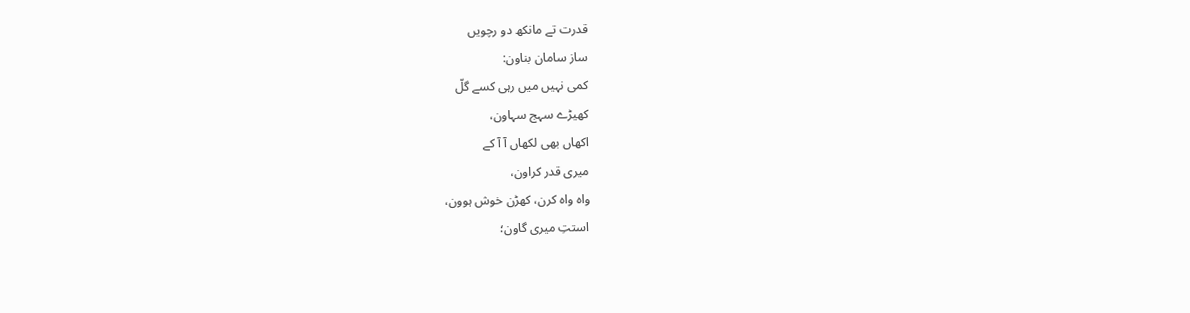قدرت تے مانکھ دو رچویں
ساز سامان بناون:
کمی نہیں میں رہی کسے گلّ
کھیڑے سہج سہاون،
اکھاں بھی لکھاں آ آ کے
میری قدر کراون،
واہ واہ کرن، کھڑن خوش ہوون،
استتِ میری گاون؛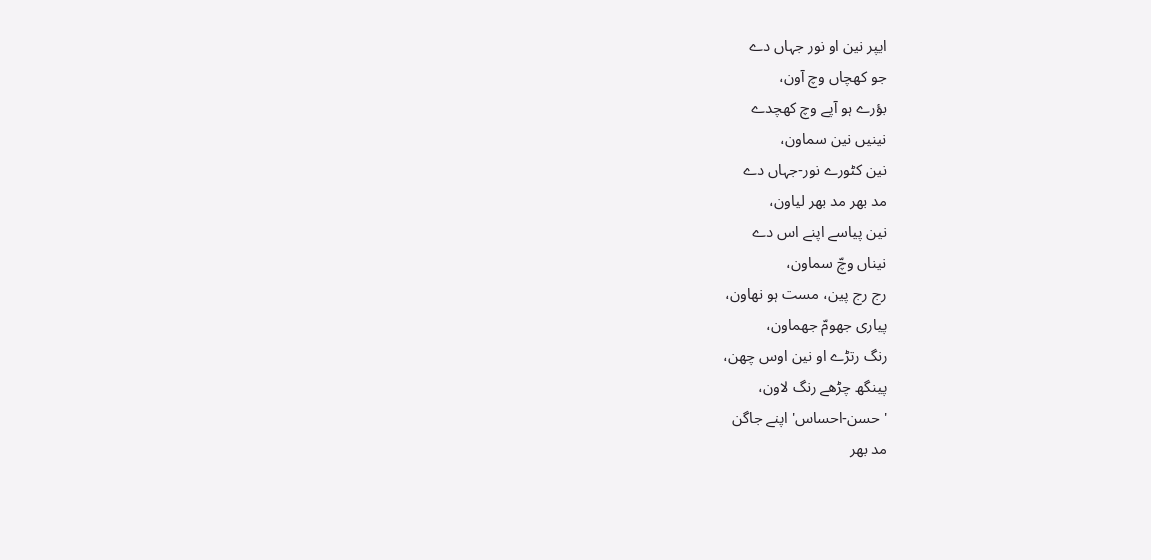ایپر نین او نور جہاں دے
جو کھچاں وچ آون،
بؤرے ہو آپے وچ کھچدے
نینیں نین سماون،
نین کٹورے نور-جہاں دے
مد بھر مد بھر لیاون،
نین پیاسے اپنے اس دے
نیناں وچّ سماون،
رج رج پین، مست ہو نھاون،
پیاری جھومّ جھماون،
رنگ رتڑے او نین اوس چھن،
پینگھ چڑھے رنگ لاون،
'حسن-احساس' اپنے جاگن
مد بھر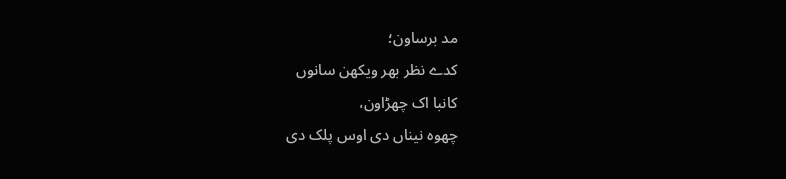مد برساون؛
کدے نظر بھر ویکھن سانوں
کانبا اک چھڑاون،
چھوہ نیناں دی اوس پلک دی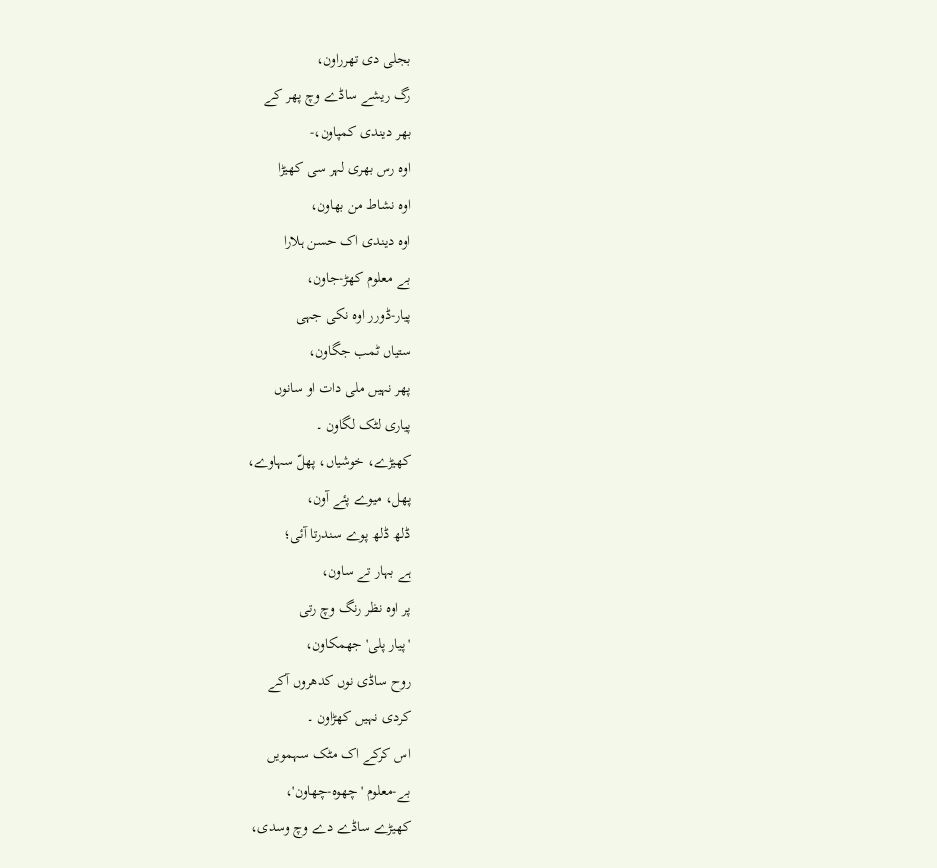بجلی دی تھرراون،
رگ ریشے ساڈے وچ پھر کے
بھر دیندی کمپاون،-
اوہ رس بھری لہر سی کھیڑا
اوہ نشاط من بھاون،
اوہ دیندی اک حسن ہلارا
بے معلوم کھڑ-جاون،
پیار-ڈورر اوہ نکی جہی
ستیاں ٹمب جگاون،
پھر نہیں ملی دات او سانوں
پیاری لٹک لگاون ۔
کھیڑے، خوشیاں، پھلّ سہاوے،
پھل، میوے پئے آون،
ڈلھ ڈلھ پوے سندرتا آئی؛
ہے بہار تے ساون،
پر اوہ نظر رنگ وچ رتی
'پیار پلی' جھمکاون،
روح ساڈی نوں کدھروں آکے
کردی نہیں کھڑاون ۔
اس کرکے اک مٹک سہمویں
بے-معلوم 'چھوہ-چھاون'،
کھیڑے ساڈے دے وچ وسدی،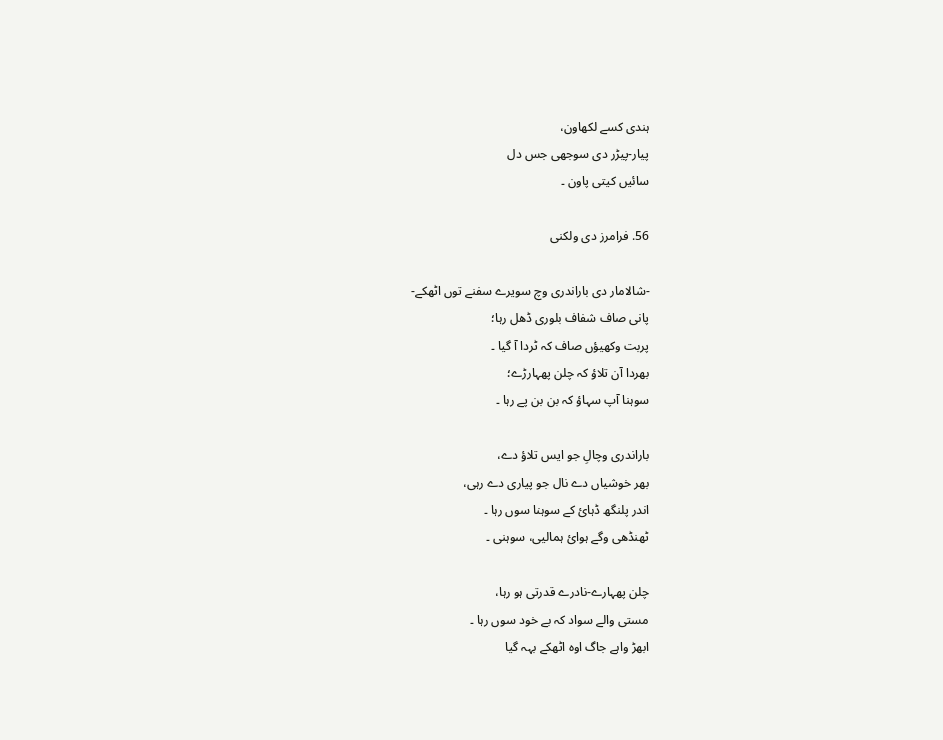ہندی کسے لکھاون،
پیار-پیڑر دی سوجھی جس دل
سائیں کیتی پاون ۔

56. فرامرز دی ولکنی

-شالامار دی باراندری وچ سویرے سفنے توں اٹھکے-
پانی صاف شفاف بلوری ڈھل رہا؛
پربت وکھیؤں صاف کہ ٹردا آ گیا ۔
بھردا آن تلاؤ کہ چلن پھہارڑے؛
سوہنا آپ سہاؤ کہ بن بن پے رہا ۔

باراندری وچالِ جو ایس تلاؤ دے،
بھر خوشیاں دے نال جو پیاری دے رہی،
اندر پلنگھ ڈہائ کے سوہنا سوں رہا ۔
ٹھنڈھی وگے ہوائ ہمالیی، سوہنی ۔

چلن پھہارے-نادرے قدرتی ہو رہا،
مستی والے سواد کہ بے خود سوں رہا ۔
ابھڑ واہے جاگ اوہ اٹھکے بہہ گیا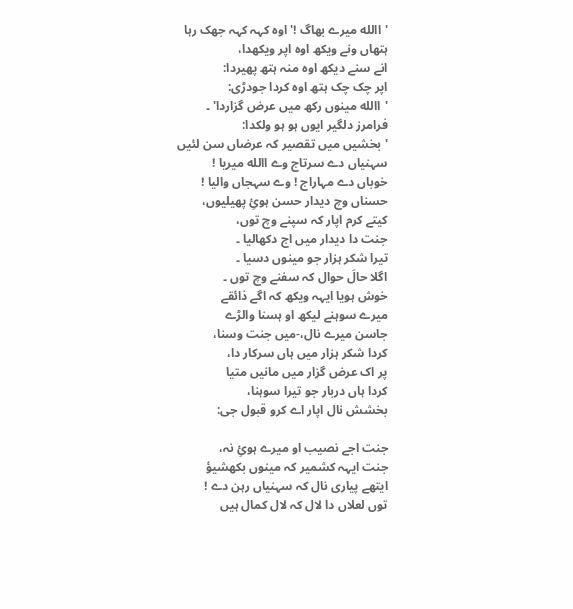'االله میرے بھاگ !' اوہ کہہ کہہ جھک رہا
ہتھاں ونے ویکھ اوہ اپر ویکھدا،
انے سنے دیکھ اوہ منہ ہتھ پھیردا:
اپر چک چک ہتھ اوہ کردا جودڑی:
'االله مینوں رکھ میں عرض گزاردا' ۔
فرامرز دلگیر ایوں ہو ہو ولکدا:
'بخشیں میں تقصیر کہ عرضاں سن لئیں
سہنیاں دے سرتاج وے االله میریا !
خوباں دے مہاراج ! وے سہجاں والیا !
حسناں وچ دیدار حسن ہوئِ پھیلیوں،
کیتے کرم اپار کہ سپنے وچ توں،
جنت دا دیدار میں اج دکھالیا ۔
تیرا شکر ہزار جو مینوں دسیا ۔
اگلا حالَ حوال کہ سفنے وچ توں ۔
خوش ہویا ایہہ ویکھ کہ اگے ذائقے
میرے سوہنے لیکھ او ہسنا والڑے
جاسن میرے نال،-میں جنت وسنا،
کردا شکر ہزار میں ہاں سرکار دا،
پر اک عرض گزار میں مانیں متیا
کردا ہاں دربار جو تیرا سوہنا،
بخشش نال اپار اے کرو قبول جی:

جنت اجے نصیب او میرے ہوئِ نہ،
جنت ایہہ کشمیر کہ مینوں بکھشیؤ
ایتھے پیاری نال کہ سہنیاں رہن دے !
توں لعلاں دا لال کہ لال کمال ہیں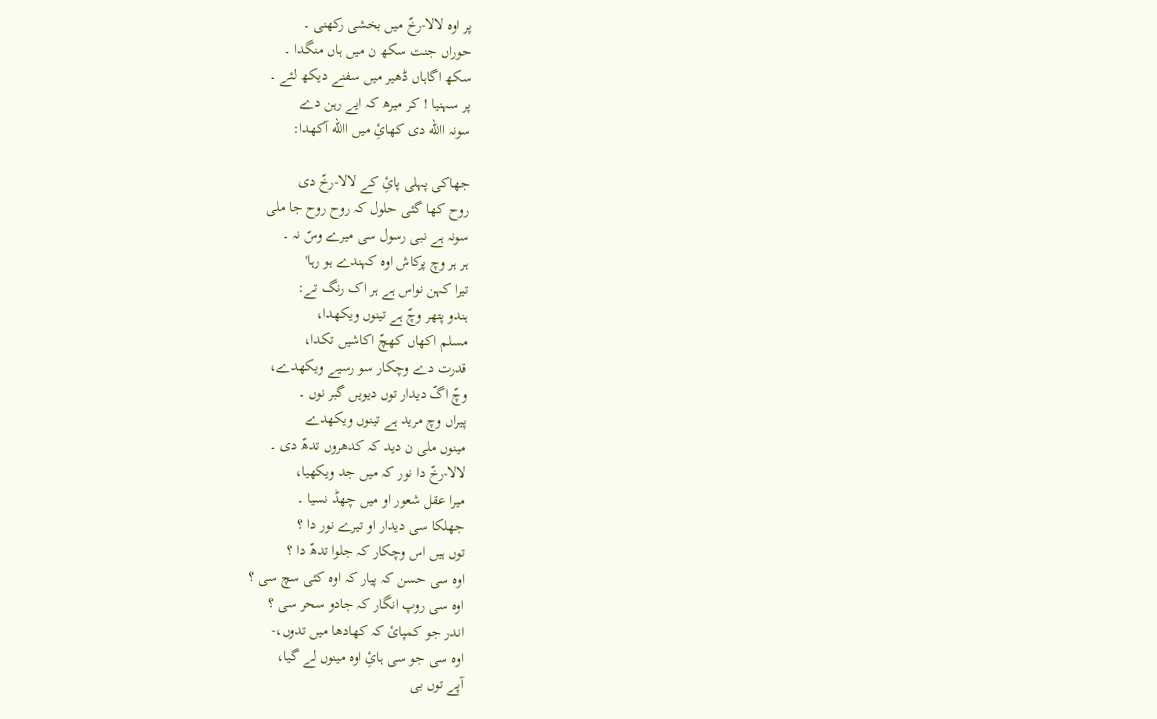پر اوہ لالا-رخّ میں بخشی رکھنی ۔
حوراں جنت سکھ ن میں ہاں منگدا ۔
سکھ اگاہاں ڈھیر میں سفنے دیکھ لئے ۔
پر سہنیا ! کر میرھ کہ ایے رہن دے
سونہ االله دی کھائِ میں االله آکھدا:

جھاکی پہلی پائِ کے لالا-رخّ دی
روح کھا گئی حلول کہ روح روح جا ملی
سونہ ہے نبی رسول سی میرے وسّ نہ ۔
ہر ہر وچ پرکاش اوہ کہندے ہو رہا'
تیرا کہن نواس ہے ہر اک رنگ تے:
ہندو پتھر وچّ ہے تینوں ویکھدا،
مسلم اکھاں کھچّ اکاشیں تکدا،
قدرت دے وچکار سو رسیے ویکھدے،
وچّ اگّ دیدار توں دیویں گبر نوں ۔
پیراں وچ مرید ہے تینوں ویکھدے
مینوں ملی ن دید کہ کدھروں تدھّ دی ۔
لالا-رخّ دا نور کہ میں جد ویکھیا،
میرا عقل شعور او میں چھڈ نسیا ۔
جھلکا سی دیدار او تیرے نور دا ؟
توں ہیں اس وچکار کہ جلوا تدھّ دا ؟
اوہ سی حسن کہ پیار کہ اوہ کئی سچ سی ؟
اوہ سی روپ انگار کہ جادو سحر سی ؟
اندر جو کمپائ کہ کھادھا میں تدوں،-
اوہ سی جو سی ہائِ اوہ مینوں لے گیا،
آپے توں بی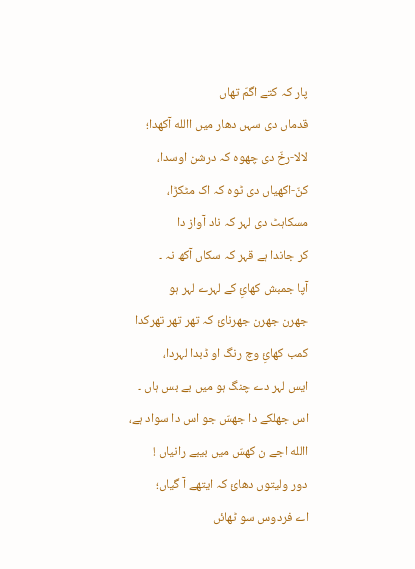پار کہ کتے اگمّ تھاں
قدماں دی سہں دھار میں االله آکھدا؛
لالا-رخّ دی چھوہ کہ درشن اوسدا،
کنّ-اکھیاں دی ٹوہ کہ اک مٹکڑا،
مسکاہٹ دی لہر کہ ناد آواز دا
کر جاندا ہے قہر کہ سکاں آکھ نہ ۔
آپا جمبش کھائِ کے لہرے لہر ہو
جھرن جھرن جھرنائ کہ تھر تھر تھرکدا
کمب کھائِ وچ رنگ او ڈبدا لہردا،
ایس لہر دے چنگ ہو میں بے بس ہاں ۔
اس جھلکے دا جھسّ جو اس دا سواد ہے،
االله اجے ن کھسّ میں بیبے رانیاں !
دور ولیتوں دھائ کہ ایتھے آ گیاں؛
اے فردوس سو ٹھائں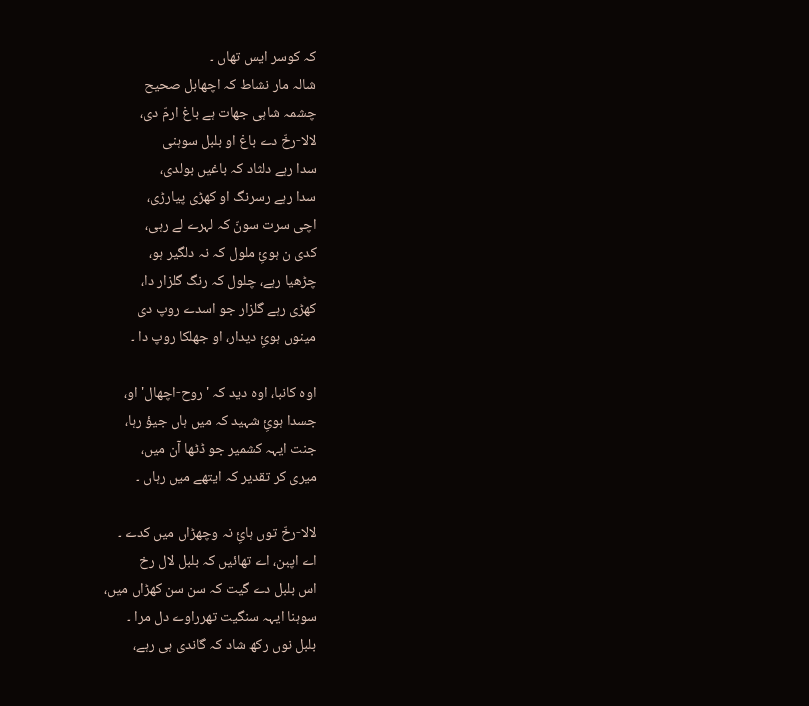کہ کوسر ایس تھاں ۔
شالہ مار نشاط کہ اچھابل صحیح
چشمہ شاہی جھات ہے باغ ارمّ دی،
لالا-رخّ دے باغ او بلبل سوہنی
سدا رہے دلثاد کہ باغیں بولدی،
سدا رہے رسرنگ او کھڑی پیارڑی،
اچی سرت سونّ کہ لہرے لے رہی،
کدی ن ہوئِ ملول کہ نہ دلگیر ہو،
چڑھیا رہے، چلول کہ رنگ گلزار دا،
کھڑی رہے گلزار جو اسدے روپ دی
مینوں ہوئِ دیدار، او جھلکا روپ دا ۔

اوہ کانبا، اوہ دید کہ 'روح-اچھال' او،
جسدا ہوئِ شہید کہ میں ہاں جیؤ رہا،
جنت ایہہ کشمیر جو ڈٹھا آن میں،
میری کر تقدیر کہ ایتھے میں رہاں ۔

لالا-رخّ توں ہائِ نہ وچھڑاں میں کدے ۔
اے اپبن، اے تھائیں کہ بلبل لال رخ
اس بلبل دے گیت کہ سن سن کھڑاں میں،
سوہنا ایہہ سنگیت تھرراوے دل مرا ۔
بلبل نوں رکھ شاد کہ گاندی ہی رہے،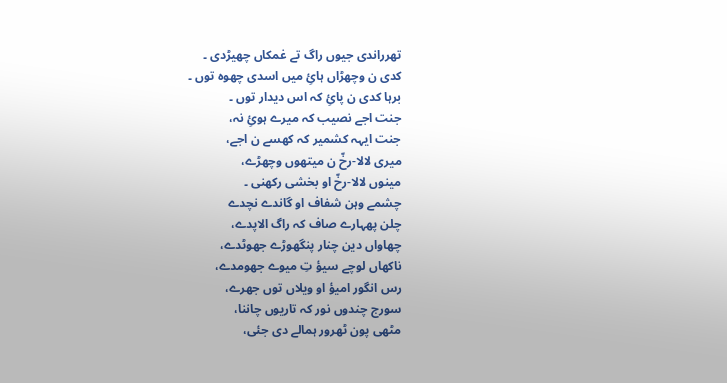تھرراندی جیوں راگ تے غمکاں چھیڑدی ۔
کدی ن وچھڑاں ہائِ میں اسدی چھوہ توں ۔
برہا کدی ن پائِ کہ اس دیدار توں ۔
جنت اجے نصیب کہ میرے ہوئِ نہ،
جنت ایہہ کشمیر کہ کھسے ن اجے،
میری لالا-رخّ ن میتھوں وچھڑے،
مینوں لالا-رخّ او بخشی رکھنی ۔
چشمے وہن شفاف او گاندے نچدے
چلن پھہارے صاف کہ راگ الاپدے،
چھاواں دین چنار پنگھوڑے جھوٹدے،
ناکھاں لوچے سیؤ تِ میوے جھومدے،
رس انگور امیؤ او ویلاں توں جھرے،
سورج چندوں نور کہ تاریوں چاننا،
مٹھی پون ٹھرور ہمالے دی جئی،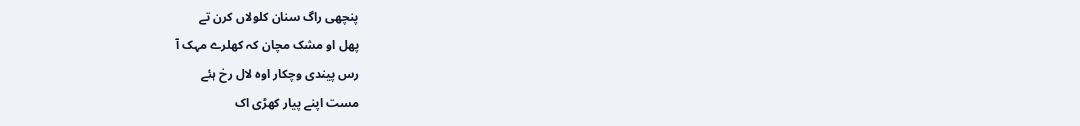پنچھی راگ سنان کلولاں کرن تے
پھل او مشک مچان کہ کھلرے مہک آ
رس پیندی وچکار اوہ لال رخ ہئے
مست اپنے پیار کھڑی اک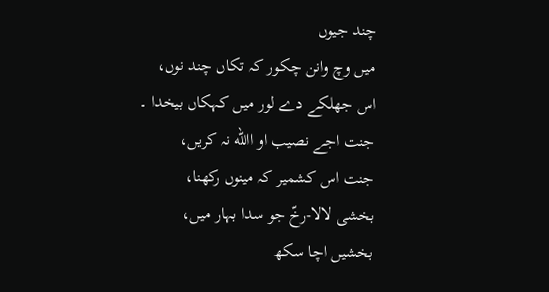چند جیوں
میں وچ وانن چکور کہ تکاں چند نوں،
اس جھلکے دے لور میں کہکاں بیخدا ۔
جنت اجے نصیب او االله نہ کریں،
جنت اس کشمیر کہ مینوں رکھنا،
بخشی لالا-رخّ جو سدا بہار میں،
بخشیں اچا سکھ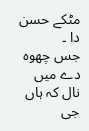مٹکے حسن دا ۔
جس چھوہ دے میں نال کہ ہاں جی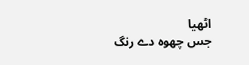اٹھیا
جس چھوہ دے رنگ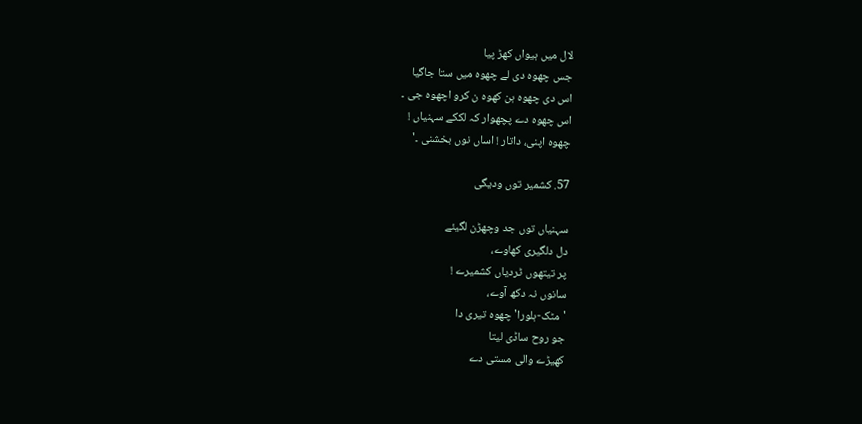لال میں ہیواں کھڑ پیا
جس چھوہ دی لے چھوہ میں ستا جاگیا
اس دی چھوہ ہن کھوہ ن کرو اچھوہ جی ۔
اس چھوہ دے پچھوار کہ لککے سہنیاں !
چھوہ اپنی، داتار ! اساں نوں بخشنی ۔'

57. کشمیر توں ودیگی

سہنیاں توں جد وچھڑن لگیئے
دل دلگیری کھاوے،
پر تیتھوں ٹردیاں کشمیرے !
سانوں نہ دکھ آوے،
'مٹک-ہلورا' چھوہ تیری دا
جو روح ساڈی لیتا
کھیڑے والی مستی دے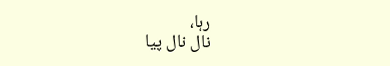رہا،
نال نال پیا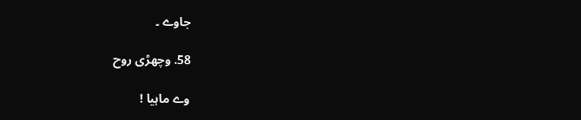جاوے ۔

58. وچھڑی روح

وے ماہیا !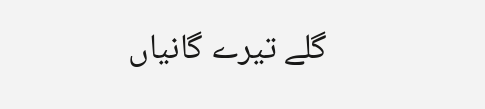گلے تیرے گانیاں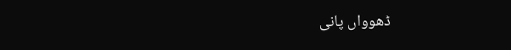ڈھوواں پانی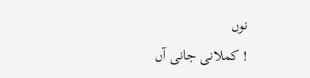نوں
! کملانی جانی آں